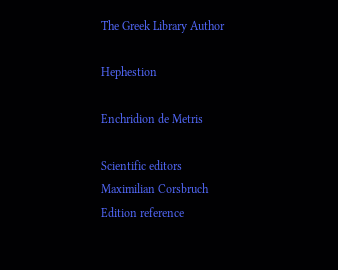The Greek Library Author

Hephestion

Enchridion de Metris

Scientific editors
Maximilian Corsbruch
Edition reference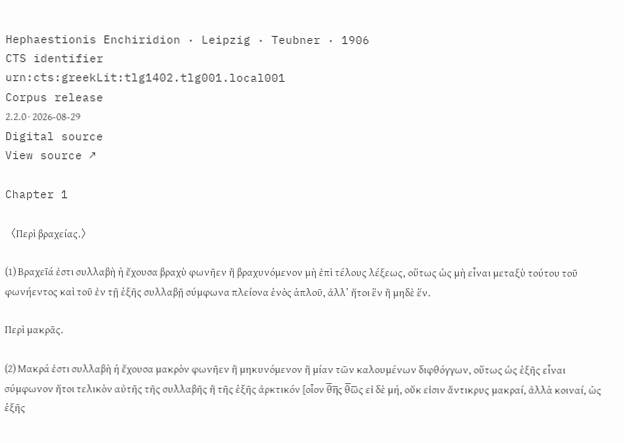Hephaestionis Enchiridion · Leipzig · Teubner · 1906
CTS identifier
urn:cts:greekLit:tlg1402.tlg001.local001
Corpus release
2.2.0 · 2026-08-29
Digital source
View source ↗

Chapter 1

〈Περὶ βραχείας.〉

(1) Βραχεῖά ἐστι συλλαβὴ ἡ ἔχουσα βραχὺ φωνῆεν ἢ βραχυνόμενον μὴ ἐπὶ τέλους λέξεως, οὕτως ὡς μὴ εἶναι μεταξὺ τούτου τοῦ φωνήεντος καὶ τοῦ ἐν τῇ ἑξῆς συλλαβῇ σύμφωνα πλείονα ἑνὸς ἁπλοῦ, ἀλλ’ ἤτοι ἓν ἢ μηδὲ ἕν.

Περὶ μακρᾶς.

(2) Μακρά ἐστι συλλαβὴ ἡ ἔχουσα μακρὸν φωνῆεν ἢ μηκυνόμενον ἢ μίαν τῶν καλουμένων διφθόγγων, οὕτως ὡς ἑξῆς εἶναι σύμφωνον ἤτοι τελικὸν αὐτῆς τῆς συλλαβῆς ἢ τῆς ἑξῆς ἀρκτικόν [οἷον θ̅η̅ς θ̅ω̅ς εἰ δὲ μή, οὔκ εἰσιν ἄντικρυς μακραί, ἀλλὰ κοιναί, ὡς ἑξῆς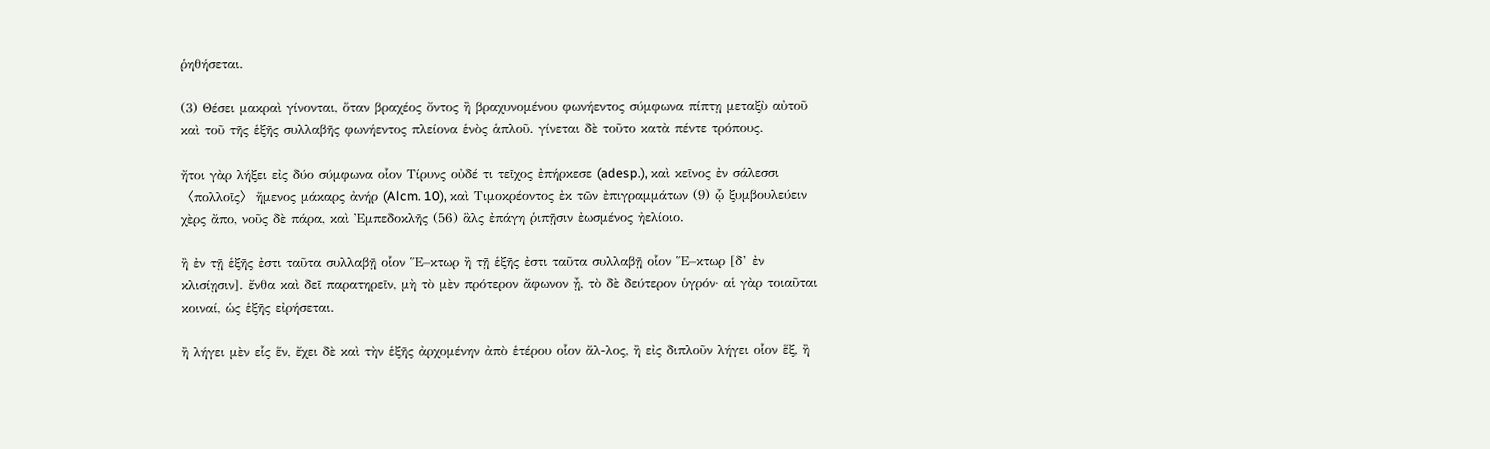ῥηθήσεται.

(3) Θέσει μακραὶ γίνονται, ὅταν βραχέος ὄντος ἢ βραχυνομένου φωνήεντος σύμφωνα πίπτῃ μεταξὺ αὐτοῦ καὶ τοῦ τῆς ἑξῆς συλλαβῆς φωνήεντος πλείονα ἑνὸς ἁπλοῦ. γίνεται δὲ τοῦτο κατὰ πέντε τρόπους.

ἤτοι γὰρ λήξει εἰς δύο σύμφωνα οἷον Τίρυνς οὐδέ τι τεῖχος ἐπήρκεσε (adesp.), καὶ κεῖνος ἐν σάλεσσι 〈πολλοῖς〉 ἥμενος μάκαρς ἀνήρ (Alcm. 10), καὶ Τιμοκρέοντος ἐκ τῶν ἐπιγραμμάτων (9) ᾧ ξυμβουλεύειν χὲρς ἄπο, νοῦς δὲ πάρα, καὶ Ἐμπεδοκλῆς (56) ἃλς ἐπάγη ῥιπῇσιν ἐωσμένος ἠελίοιο.

ἢ ἐν τῇ ἑξῆς ἐστι ταῦτα συλλαβῇ οἷον Ἕ–κτωρ ἢ τῇ ἑξῆς ἐστι ταῦτα συλλαβῇ οἷον Ἕ–κτωρ [δ’ ἐν κλισίῃσιν]. ἔνθα καὶ δεῖ παρατηρεῖν, μὴ τὸ μὲν πρότερον ἄφωνον ᾖ, τὸ δὲ δεύτερον ὑγρόν· αἱ γὰρ τοιαῦται κοιναί, ὡς ἑξῆς εἰρήσεται.

ἢ λήγει μὲν εἷς ἕν, ἔχει δὲ καὶ τὴν ἑξῆς ἀρχομένην ἀπὸ ἑτέρου οἷον ἄλ-λος, ἢ εἰς διπλοῦν λήγει οἷον ἕξ, ἢ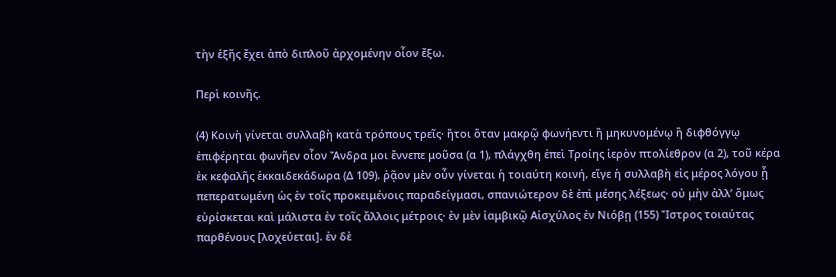τὴν ἑξῆς ἔχει ἀπὸ διπλοῦ ἀρχομένην οἷον ἔξω.

Περὶ κοινῆς.

(4) Κοινὴ γίνεται συλλαβὴ κατὰ τρόπους τρεῖς· ἤτοι ὅταν μακρῷ φωνήεντι ἢ μηκυνομένῳ ἢ διφθόγγῳ ἐπιφέρηται φωνῆεν οἷον Ἄνδρα μοι ἔννεπε μοῦσα (α 1), πλάγχθη ἐπεὶ Τροίης ἱερὸν πτολίεθρον (α 2), τοῦ κέρα ἐκ κεφαλῆς ἑκκαιδεκάδωρα (Δ 109). ῥᾷον μὲν οὖν γίνεται ἡ τοιαύτη κοινή, εἴγε ἡ συλλαβὴ εἰς μέρος λόγου ᾖ πεπερατωμένη ὡς ἐν τοῖς προκειμένοις παραδείγμασι, σπανιώτερον δὲ ἐπὶ μέσης λέξεως· οὐ μὴν ἀλλ’ ὅμως εὑρίσκεται καὶ μάλιστα ἐν τοῖς ἄλλοις μέτροις· ἐν μὲν ἰαμβικῷ Αἰσχύλος ἐν Νιόβῃ (155) Ἴστρος τοιαύτας παρθένους [λοχεύεται]. ἐν δὲ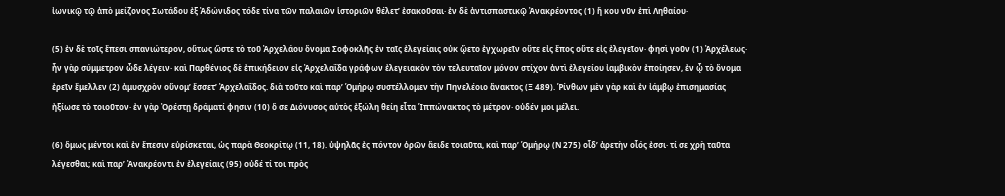ἰωνικῷ τῷ ἀπὸ μείζονος Σωτάδου ἐξ Ἀδώνιδος τόδε τίνα τῶν παλαιῶν ἱστοριῶν θέλετ’ ἐσακοῦσαι· ἐν δὲ ἀντισπαστικῷ Ἀνακρέοντος (1) ἥ κου νῦν ἐπὶ Ληθαίου·

(5) ἐν δὲ τοῖς ἔπεσι σπανιώτερον, οὕτως ὥστε τὸ τοῦ Ἀρχελάου ὄνομα Σοφοκλῆς ἐν ταῖς ἐλεγείαις οὐκ ᾤετο ἐγχωρεῖν οὔτε εἰς ἔπος οὔτε εἰς ἐλεγεῖον· φησὶ γοῦν (1) Ἀρχέλεως· ἦν γὰρ σύμμετρον ὧδε λέγειν· καὶ Παρθένιος δὲ ἐπικήδειον εἰς Ἀρχελαΐδα γράφων ἐλεγειακὸν τὸν τελευταῖον μόνον στίχον ἀντὶ ἐλεγείου ἰαμβικὸν ἐποίησεν, ἐν ᾧ τὸ ὄνομα ἐρεῖν ἔμελλεν (2) ἀμυσχρὸν οὔνομ’ ἔσσετ’ Ἀρχελαΐδος. διὰ τοῦτο καὶ παρ’ Ὁμήρῳ συστέλλομεν τὴν Πηνελέοιο ἄνακτος (Ξ 489). Ῥίνθων μὲν γὰρ καὶ ἐν ἰάμβῳ ἐπισημασίας ἠξίωσε τὸ τοιοῦτον· ἐν γὰρ Ὀρέστῃ δράματί φησιν (10) ὅ σε Διόνυσος αὐτὸς ἐξώλη θείη εἶτα Ἱππώνακτος τὸ μέτρον· οὐδέν μοι μέλει.

(6) ὅμως μέντοι καὶ ἐν ἔπεσιν εὑρίσκεται, ὡς παρὰ Θεοκρίτῳ (11, 18). ὑψηλᾶς ἐς πόντον ὁρῶν ἄειδε τοιαῦτα, καὶ παρ’ Ὁμήρῳ (Ν 275) οἶδ’ ἀρετὴν οἷός ἐσσι· τί σε χρὴ ταῦτα λέγεσθαι; καὶ παρ’ Ἀνακρέοντι ἐν ἐλεγείαις (95) οὐδέ τί τοι πρὸς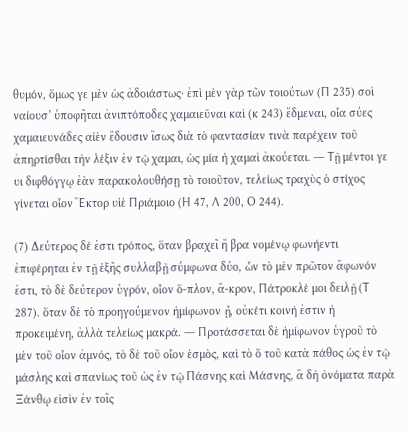θυμόν, ὅμως γε μὲν ὡς ἀδοιάστως· ἐπὶ μὲν γὰρ τῶν τοιούτων (Π 235) σοὶ ναίουσ’ ὑποφῆται ἀνιπτόποδες χαμαιεῦναι καὶ (κ 243) ἔδμεναι, οἷα σύες χαμαιευνάδες αἰὲν ἔδουσιν ἴσως διὰ τὸ φαντασίαν τινὰ παρέχειν τοῦ ἀπηρτίσθαι τὴν λέξιν ἐν τῷ χαμαι, ὡς μία ἡ χαμαὶ ἀκούεται. ― Τῇ μέντοι γε υι διφθόγγῳ ἐὰν παρακολουθήσῃ τὸ τοιοῦτον, τελείως τραχὺς ὁ στίχος γίνεται οἷον Ἕκτορ υἱὲ Πριάμοιο (Η 47, Λ 200, Ο 244).

(7) Δεύτερος δέ ἐστι τρόπος, ὅταν βραχεῖ ἢ βρα νομένῳ φωνήεντι ἐπιφέρηται ἐν τῇ ἑξῆς συλλαβῇ σύμφωνα δύο, ὧν τὸ μὲν πρῶτον ἄφωνόν ἐστι, τὸ δὲ δεύτερον ὑγρόν, οἷον ὅ‐πλον, ἄ‐κρον, Πάτροκλέ μοι δειλῇ (Τ 287). ὅταν δὲ τὸ προηγούμενον ἡμίφωνον ᾖ, οὐκέτι κοινή ἐστιν ἡ προκειμένη, ἀλλὰ τελείως μακρά. ― Προτάσσεται δὲ ἡμίφωνον ὑγροῦ τὸ μὲν τοῦ οἷον ἀμνός, τὸ δὲ τοῦ οἷον ἑσμὸς, καὶ τὸ ὅ τοῦ κατὰ πάθος ὡς ἐν τῷ μάσλης καὶ σπανίως τοῦ ὡς ἐν τῷ Πάσνης καὶ Μάσνης, ἃ δὴ ὀνόματα παρὰ Ξάνθῳ εἰσὶν ἐν τοῖς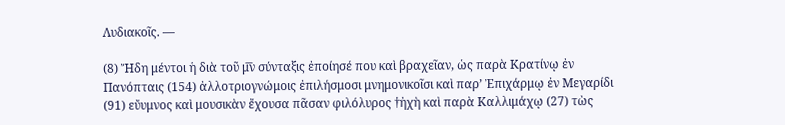Λυδιακοῖς. ―

(8) Ἤδη μέντοι ἡ διὰ τοῦ μ͞ν σύνταξις ἐποίησέ που καὶ βραχεῖαν, ὡς παρὰ Κρατίνῳ ἐν Πανόπταις (154) ἀλλοτριογνώμοις ἐπιλήσμοσι μνημονικοῖσι καὶ παρ’ Ἐπιχάρμῳ ἐν Μεγαρίδι (91) εὔυμνος καὶ μουσικὰν ἔχουσα πᾶσαν φιλόλυρος †ἠχὴ καὶ παρὰ Καλλιμάχῳ (27) τὼς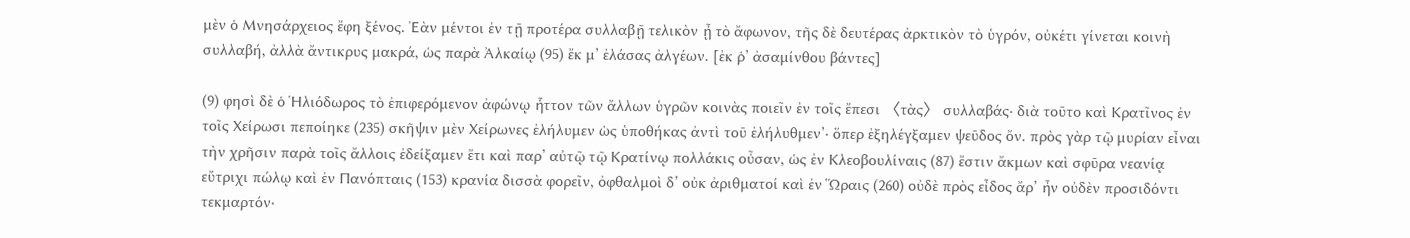μὲν ὁ Μνησάρχειος ἔφη ξένος. Ἐὰν μέντοι ἐν τῇ προτέρα συλλαβῇ τελικὸν ᾖ τὸ ἄφωνον, τῆς δὲ δευτέρας ἀρκτικὸν τὸ ὑγρόν, οὐκέτι γίνεται κοινὴ συλλαβή, ἀλλὰ ἄντικρυς μακρά, ὡς παρὰ Ἀλκαίῳ (95) ἔκ μ’ ἐλάσας ἀλγέων. [ἐκ ῥ’ ἀσαμίνθου βάντες]

(9) φησὶ δὲ ὁ Ἡλιόδωρος τὸ ἐπιφερόμενον ἀφώνῳ ἧττον τῶν ἄλλων ὑγρῶν κοινὰς ποιεῖν ἐν τοῖς ἔπεσι 〈τὰς〉 συλλαβάς· διὰ τοῦτο καὶ Κρατῖνος ἐν τοῖς Χείρωσι πεποίηκε (235) σκῆψιν μὲν Χείρωνες ἐλήλυμεν ὡς ὑποθήκας ἀντὶ τοῦ ἐλήλυθμεν’· ὅπερ ἐξηλέγξαμεν ψεῦδος ὄν. πρὸς γὰρ τῷ μυρίαν εἶναι τὴν χρῆσιν παρὰ τοῖς ἄλλοις ἐδείξαμεν ἔτι καὶ παρ’ αὐτῷ τῷ Κρατίνῳ πολλάκις οὖσαν, ὡς ἐν Κλεοβουλίναις (87) ἔστιν ἄκμων καὶ σφῦρα νεανίᾳ εὔτριχι πώλῳ καὶ ἐν Πανόπταις (153) κρανία δισσὰ φορεῖν, ὀφθαλμοὶ δ’ οὐκ ἀριθματοί καὶ ἐν Ὥραις (260) οὐδὲ πρὸς εἶδος ἄρ’ ἦν οὐδὲν προσιδόντι τεκμαρτόν·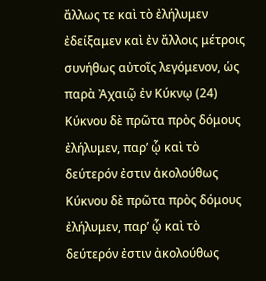ἄλλως τε καὶ τὸ ἐλήλυμεν ἐδείξαμεν καὶ ἐν ἄλλοις μέτροις συνήθως αὐτοῖς λεγόμενον, ὡς παρὰ Ἀχαιῷ ἐν Κύκνῳ (24) Κύκνου δὲ πρῶτα πρὸς δόμους ἐλήλυμεν, παρ’ ᾧ καὶ τὸ δεύτερόν ἐστιν ἀκολούθως Κύκνου δὲ πρῶτα πρὸς δόμους ἐλήλυμεν, παρ’ ᾧ καὶ τὸ δεύτερόν ἐστιν ἀκολούθως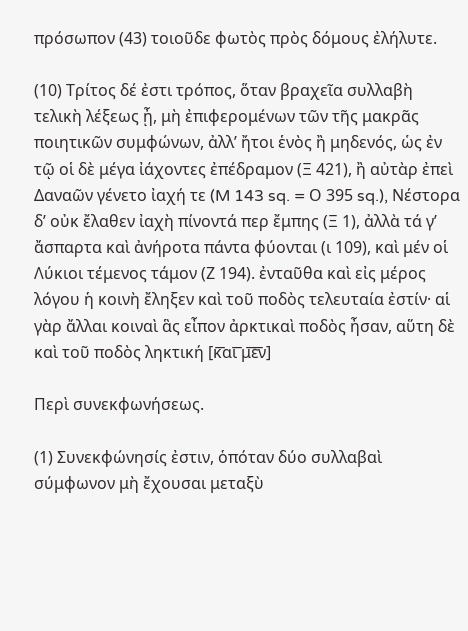πρόσωπον (43) τοιοῦδε φωτὸς πρὸς δόμους ἐλήλυτε.

(10) Τρίτος δέ ἐστι τρόπος, ὅταν βραχεῖα συλλαβὴ τελικὴ λέξεως ᾖ, μὴ ἐπιφερομένων τῶν τῆς μακρᾶς ποιητικῶν συμφώνων, ἀλλ’ ἤτοι ἑνὸς ἢ μηδενός, ὡς ἐν τῷ οἱ δὲ μέγα ἰάχοντες ἐπέδραμον (Ξ 421), ἢ αὐτὰρ ἐπεὶ Δαναῶν γένετο ἰαχή τε (M 143 sq. = Ο 395 sq.), Νέστορα δ’ οὐκ ἔλαθεν ἰαχὴ πίνοντά περ ἔμπης (Ξ 1), ἀλλὰ τά γ’ ἄσπαρτα καὶ ἀνήροτα πάντα φύονται (ι 109), καὶ μέν οἱ Λύκιοι τέμενος τάμον (Ζ 194). ἐνταῦθα καὶ εἰς μέρος λόγου ἡ κοινὴ ἔληξεν καὶ τοῦ ποδὸς τελευταία ἐστίν· αἱ γὰρ ἄλλαι κοιναὶ ἃς εἶπον ἀρκτικαὶ ποδὸς ἦσαν, αὕτη δὲ καὶ τοῦ ποδὸς ληκτική [κ͞αι͞ μ͞ε͞ν]

Περὶ συνεκφωνήσεως.

(1) Συνεκφώνησίς ἐστιν, ὁπόταν δύο συλλαβαὶ σύμφωνον μὴ ἔχουσαι μεταξὺ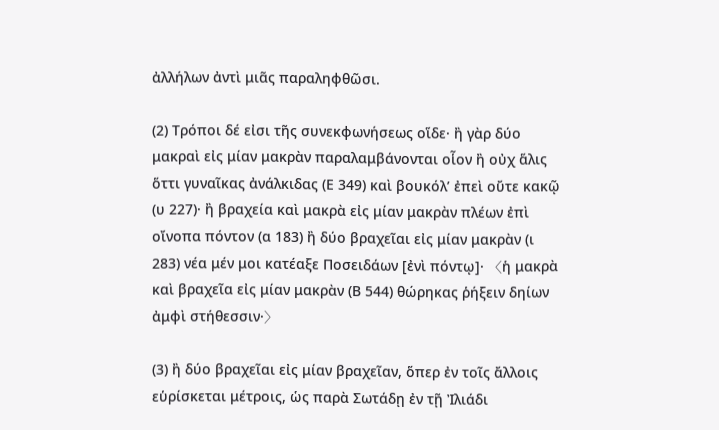ἀλλήλων ἀντὶ μιᾶς παραληφθῶσι.

(2) Τρόποι δέ εἰσι τῆς συνεκφωνήσεως οἵδε· ἢ γὰρ δύο μακραὶ εἰς μίαν μακρὰν παραλαμβάνονται οἷον ἢ οὐχ ἅλις ὅττι γυναῖκας ἀνάλκιδας (Ε 349) καὶ βουκόλ’ ἐπεὶ οὔτε κακῷ (υ 227)· ἢ βραχεία καὶ μακρὰ εἰς μίαν μακρὰν πλέων ἐπὶ οἴνοπα πόντον (α 183) ἢ δύο βραχεῖαι εἰς μίαν μακρὰν (ι 283) νέα μέν μοι κατέαξε Ποσειδάων [ἐνὶ πόντῳ]· 〈ἡ μακρὰ καὶ βραχεῖα εἰς μίαν μακρὰν (Β 544) θώρηκας ῥήξειν δηίων ἀμφὶ στήθεσσιν·〉

(3) ἢ δύο βραχεῖαι εἰς μίαν βραχεῖαν, ὅπερ ἐν τοῖς ἄλλοις εὑρίσκεται μέτροις, ὡς παρὰ Σωτάδῃ ἐν τῇ Ἰλιάδι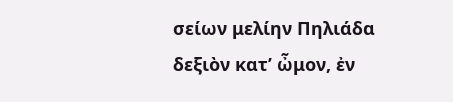σείων μελίην Πηλιάδα δεξιὸν κατ’ ὦμον, ἐν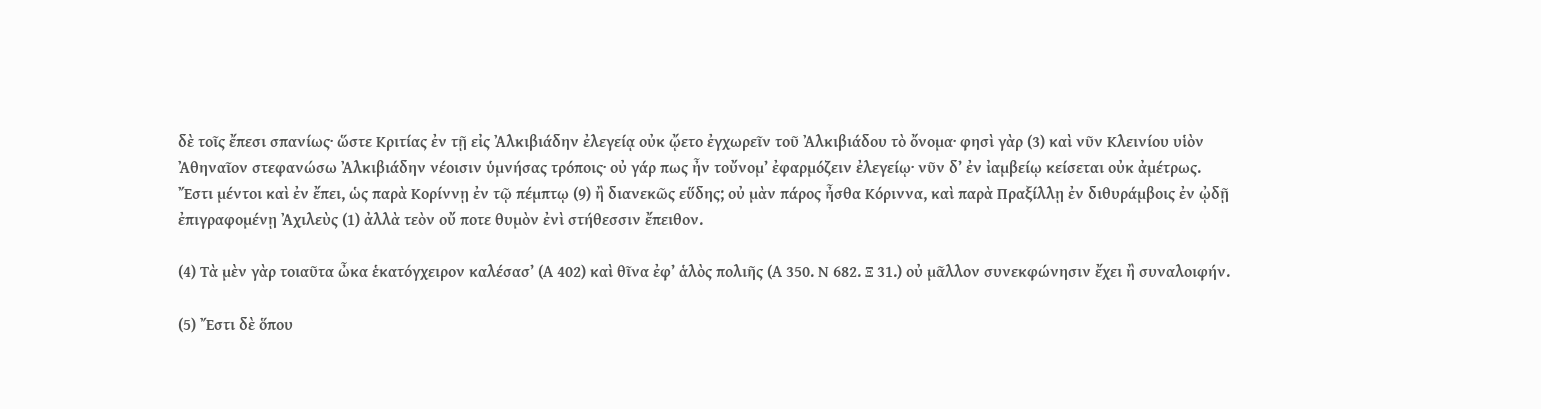δὲ τοῖς ἔπεσι σπανίως· ὥστε Κριτίας ἐν τῇ εἰς Ἀλκιβιάδην ἐλεγείᾳ οὐκ ᾤετο ἐγχωρεῖν τοῦ Ἀλκιβιάδου τὸ ὄνομα· φησὶ γὰρ (3) καὶ νῦν Κλεινίου υἱὸν Ἀθηναῖον στεφανώσω Ἀλκιβιάδην νέοισιν ὑμνήσας τρόποις· οὐ γάρ πως ἦν τοὔνομ’ ἐφαρμόζειν ἐλεγείῳ· νῦν δ’ ἐν ἰαμβείῳ κείσεται οὐκ ἀμέτρως. Ἔστι μέντοι καὶ ἐν ἔπει, ὡς παρὰ Κορίννῃ ἐν τῷ πέμπτῳ (9) ἢ διανεκῶς εὕδης; οὐ μὰν πάρος ἦσθα Κόριννα, καὶ παρὰ Πραξίλλῃ ἐν διθυράμβοις ἐν ᾠδῇ ἐπιγραφομένῃ Ἀχιλεὺς (1) ἀλλὰ τεὸν οὔ ποτε θυμὸν ἐνὶ στήθεσσιν ἔπειθον.

(4) Τὰ μὲν γὰρ τοιαῦτα ὦκα ἑκατόγχειρον καλέσασ’ (Α 402) καὶ θῖνα ἐφ’ ἁλὸς πολιῆς (Α 350. Ν 682. Ξ 31.) οὐ μᾶλλον συνεκφώνησιν ἔχει ἢ συναλοιφήν.

(5) Ἔστι δὲ ὅπου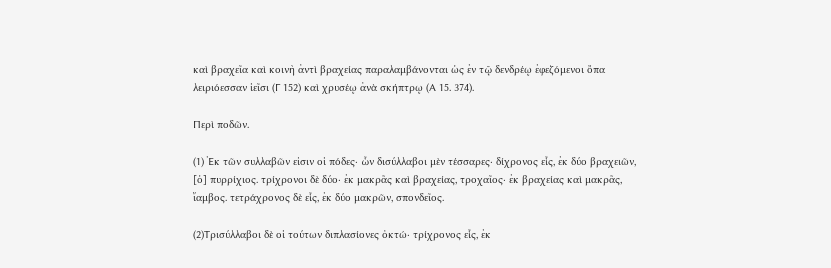καὶ βραχεῖα καὶ κοινὴ ἀντὶ βραχείας παραλαμβάνονται ὡς ἐν τῷ δενδρέῳ ἐφεζόμενοι ὄπα λειριόεσσαν ἱεῖσι (Γ 152) καὶ χρυσέῳ ἀνὰ σκήπτρῳ (Α 15. 374).

Περὶ ποδῶν.

(1) Ἐκ τῶν συλλαβῶν εἰσιν οἱ πόδες· ὧν δισύλλαβοι μὲν τέσσαρες· δίχρονος εἷς, ἐκ δύο βραχειῶν, [ὁ] πυρρίχιος. τρίχρονοι δὲ δύο· ἐκ μακρᾶς καὶ βραχείας, τροχαῖος· ἐκ βραχείας καὶ μακρᾶς, ἴαμβος. τετράχρονος δὲ εἷς, ἐκ δύο μακρῶν, σπονδεῖος.

(2)Τρισύλλαβοι δὲ οἱ τούτων διπλασίονες ὀκτώ· τρίχρονος εἷς, ἐκ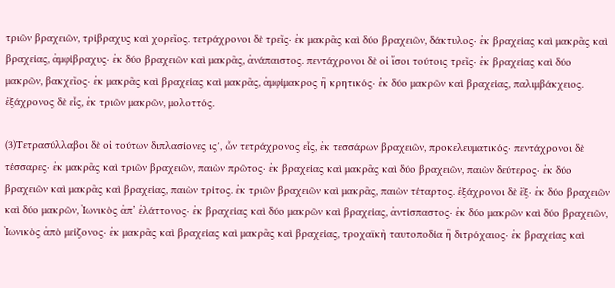τριῶν βραχειῶν, τρίβραχυς καὶ χορεῖος. τετράχρονοι δὲ τρεῖς· ἐκ μακρᾶς καὶ δύο βραχειῶν, δάκτυλος· ἐκ βραχείας καὶ μακρᾶς καὶ βραχείας, ἀμφίβραχυς· ἐκ δύο βραχειῶν καὶ μακρᾶς, ἀνάπαιστος. πεντάχρονοι δὲ οἱ ἴσοι τούτοις τρεῖς· ἐκ βραχείας καὶ δύο μακρῶν, βακχεῖος· ἐκ μακρᾶς καὶ βραχείας καὶ μακρᾶς, ἀμφίμακρος ἢ κρητικός· ἐκ δύο μακρῶν καὶ βραχείας, παλιμβάκχειος. ἑξάχρονος δὲ εἷς, ἐκ τριῶν μακρῶν, μολοττός.

(3)Τετρασύλλαβοι δὲ οἱ τούτων διπλασίονες ις′, ὧν τετράχρονος εἷς, ἐκ τεσσάρων βραχειῶν, προκελευματικός· πεντάχρονοι δὲ τέσσαρες· ἐκ μακρᾶς καὶ τριῶν βραχειῶν, παιὼν πρῶτος· ἐκ βραχείας καὶ μακρᾶς καὶ δύο βραχειῶν, παιὼν δεύτερος· ἐκ δύο βραχειῶν καὶ μακρᾶς καὶ βραχείας, παιὼν τρίτος. ἐκ τριῶν βραχειῶν καὶ μακρᾶς, παιὼν τέταρτος. ἑξάχρονοι δὲ ἕξ· ἐκ δύο βραχειῶν καὶ δύο μακρῶν, Ἰωνικὸς ἀπ’ ἐλάττονος· ἐκ βραχείας καὶ δύο μακρῶν καὶ βραχείας, ἀντίσπαστος· ἐκ δύο μακρῶν καὶ δύο βραχειῶν, Ἰωνικὸς ἀπὸ μείζονος· ἐκ μακρᾶς καὶ βραχείας καὶ μακρᾶς καὶ βραχείας, τροχαϊκὴ ταυτοποδία ἢ διτρόχαιος· ἐκ βραχείας καὶ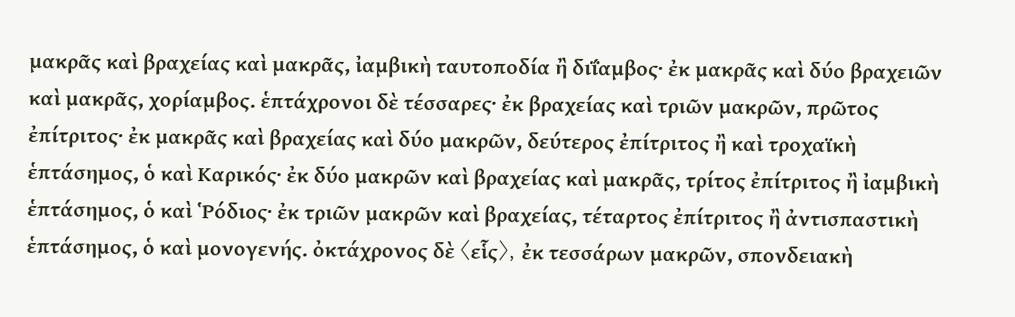μακρᾶς καὶ βραχείας καὶ μακρᾶς, ἰαμβικὴ ταυτοποδία ἢ διΐαμβος· ἐκ μακρᾶς καὶ δύο βραχειῶν καὶ μακρᾶς, χορίαμβος. ἑπτάχρονοι δὲ τέσσαρες· ἐκ βραχείας καὶ τριῶν μακρῶν, πρῶτος ἐπίτριτος· ἐκ μακρᾶς καὶ βραχείας καὶ δύο μακρῶν, δεύτερος ἐπίτριτος ἢ καὶ τροχαϊκὴ ἑπτάσημος, ὁ καὶ Καρικός· ἐκ δύο μακρῶν καὶ βραχείας καὶ μακρᾶς, τρίτος ἐπίτριτος ἢ ἰαμβικὴ ἑπτάσημος, ὁ καὶ Ῥόδιος· ἐκ τριῶν μακρῶν καὶ βραχείας, τέταρτος ἐπίτριτος ἢ ἀντισπαστικὴ ἑπτάσημος, ὁ καὶ μονογενής. ὀκτάχρονος δὲ 〈εἷς〉, ἐκ τεσσάρων μακρῶν, σπονδειακὴ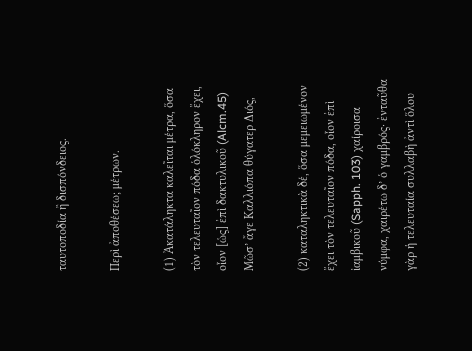ταυτοποδία ἢ δισπόνδειος.

Περὶ ἀποθέσεω; μέτρων.

(1) Ἀκατάληκτα καλεῖται μέτρα, ὅσα τὸν τελευταῖον πόδα ὁλόκληρον ἔχει, οἷον [ὡς] ἐπὶ δακτυλικοῦ (Alcm.45) Μῶσ’ ἄγε Καλλιόπα θύγατερ Διός,

(2) καταληκτικὰ δέ, ὅσα μεμειωμένον ἔχει τὸν τελευταῖον πόδα, οἷον ἐπὶ ἰαμβικοῦ (Sapph. 103) χαίροισα νύμφα, χαιρέτω δ’ ὁ γαμβρός· ἐνταῦθα γὰρ ἡ τελευταία συλλαβὴ ἀντὶ ὅλου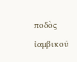ποδὸς ἰαμβικοῦ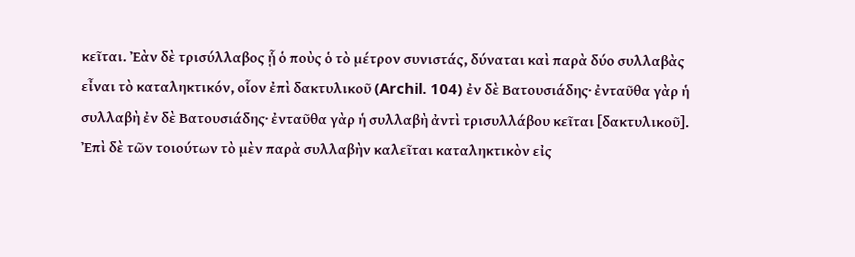κεῖται. Ἐὰν δὲ τρισύλλαβος ᾗ ὁ ποὺς ὁ τὸ μέτρον συνιστάς, δύναται καὶ παρὰ δύο συλλαβὰς εἶναι τὸ καταληκτικόν, οἷον ἐπὶ δακτυλικοῦ (Archil. 104) ἐν δὲ Βατουσιάδης· ἐνταῦθα γὰρ ἡ συλλαβὴ ἐν δὲ Βατουσιάδης· ἐνταῦθα γὰρ ἡ συλλαβὴ ἀντὶ τρισυλλάβου κεῖται [δακτυλικοῦ]. Ἐπὶ δὲ τῶν τοιούτων τὸ μὲν παρὰ συλλαβὴν καλεῖται καταληκτικὸν εἰς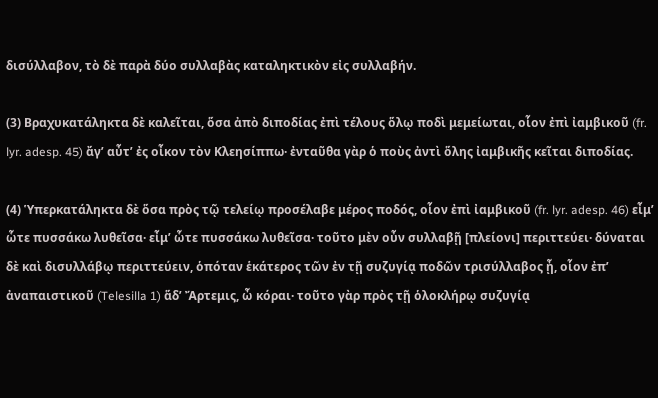δισύλλαβον, τὸ δὲ παρὰ δύο συλλαβὰς καταληκτικὸν εἰς συλλαβήν.

(3) Βραχυκατάληκτα δὲ καλεῖται, ὅσα ἀπὸ διποδίας ἐπὶ τέλους ὅλῳ ποδὶ μεμείωται, οἷον ἐπὶ ἰαμβικοῦ (fr. lyr. adesp. 45) ἄγ’ αὖτ’ ἐς οἶκον τὸν Κλεησίππω· ἐνταῦθα γὰρ ὁ ποὺς ἀντὶ ὅλης ἰαμβικῆς κεῖται διποδίας.

(4) Ὑπερκατάληκτα δὲ ὅσα πρὸς τῷ τελείῳ προσέλαβε μέρος ποδός, οἷον ἐπὶ ἰαμβικοῦ (fr. lyr. adesp. 46) εἶμ’ ὧτε πυσσάκω λυθεῖσα· εἶμ’ ὧτε πυσσάκω λυθεῖσα· τοῦτο μὲν οὖν συλλαβῇ [πλείονι] περιττεύει· δύναται δὲ καὶ δισυλλάβῳ περιττεύειν, ὁπόταν ἑκάτερος τῶν ἐν τῇ συζυγίᾳ ποδῶν τρισύλλαβος ᾖ, οἷον ἐπ’ ἀναπαιστικοῦ (Telesilla 1) ἅδ’ Ἄρτεμις, ὦ κόραι· τοῦτο γὰρ πρὸς τῇ ὁλοκλήρῳ συζυγίᾳ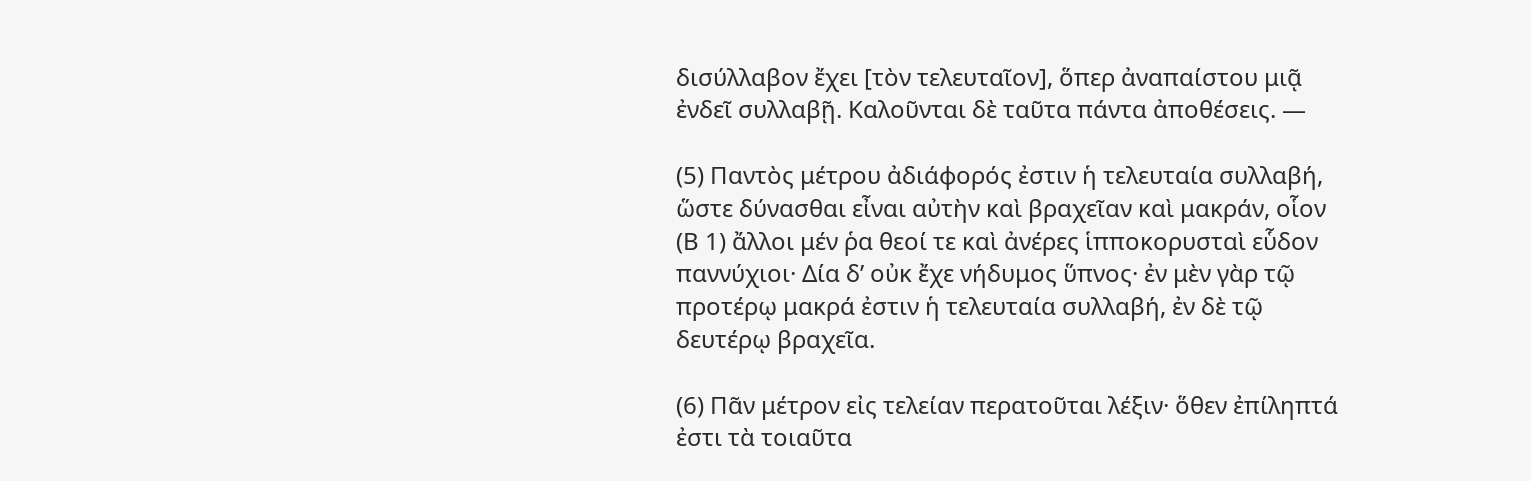δισύλλαβον ἔχει [τὸν τελευταῖον], ὅπερ ἀναπαίστου μιᾷ ἐνδεῖ συλλαβῇ. Καλοῦνται δὲ ταῦτα πάντα ἀποθέσεις. —

(5) Παντὸς μέτρου ἀδιάφορός ἐστιν ἡ τελευταία συλλαβή, ὥστε δύνασθαι εἶναι αὐτὴν καὶ βραχεῖαν καὶ μακράν, οἷον (Β 1) ἄλλοι μέν ῥα θεοί τε καὶ ἀνέρες ἱπποκορυσταὶ εὗδον παννύχιοι· Δία δ’ οὐκ ἔχε νήδυμος ὕπνος· ἐν μὲν γὰρ τῷ προτέρῳ μακρά ἐστιν ἡ τελευταία συλλαβή, ἐν δὲ τῷ δευτέρῳ βραχεῖα.

(6) Πᾶν μέτρον εἰς τελείαν περατοῦται λέξιν· ὅθεν ἐπίληπτά ἐστι τὰ τοιαῦτα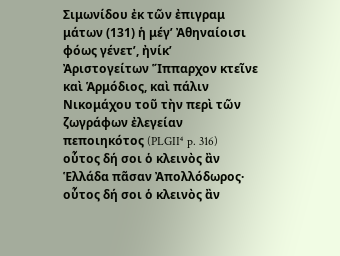Σιμωνίδου ἐκ τῶν ἐπιγραμ μάτων (131) ἡ μέγ’ Ἀθηναίοισι φόως γένετ’, ἠνίκ’ Ἀριστογείτων Ἵππαρχον κτεῖνε καὶ Ἁρμόδιος, καὶ πάλιν Νικομάχου τοῦ τὴν περὶ τῶν ζωγράφων ἐλεγείαν πεποιηκότος (PLGII⁴ p. 316) οὗτος δή σοι ὁ κλεινὸς ἂν Ἑλλάδα πᾶσαν Ἀπολλόδωρος· οὗτος δή σοι ὁ κλεινὸς ἂν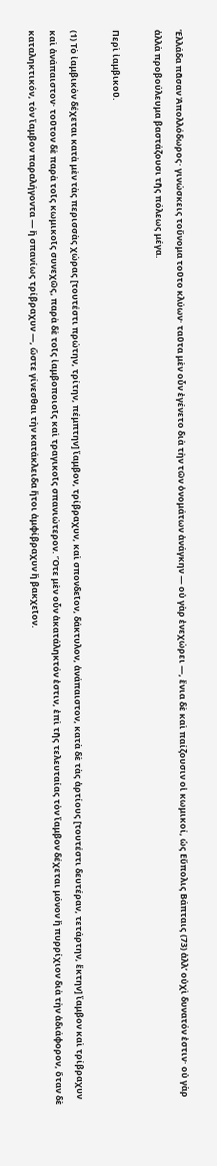Ἑλλάδα πᾶσαν Ἀπολλόδωρος· γινώσκεις τοὔνομα τοῦτο κλύων· ταῦτα μὲν οὖν ἐγένετο διὰ τὴν τῶν ὀνομάτων ἀνάγκην — οὐ γὰρ ἐνεχώρει —, ἔνια δὲ καὶ παίζουσιν οἱ κωμικοί, ὡς Εὔπολις Βάπταις (73) ἀλλ’ οὐχὶ δυνατόν ἐστιν· οὐ γὰρ ἀλλὰ προβούλευμα βαστάζουσι τῆς πόλεως μέγα.

Περὶ ἰαμβικοῦ.

(1) Τὸ ἰαμβικὸν δέχεται κατὰ μὲν τὰς περισσὰς χώρας [τουτέστι πρώτην, τρίτην, πέμπτην] ἴαμβον, τρίβραχυν, καὶ σπονδεῖον, δάκτυλον, ἀνάπαιστον, κατὰ δὲ τὰς ἀρτίους [τουτέστι δευτέραν, τετάρτην, ἕκτην] ἴαμβον καὶ τρίβραχυν καὶ ἀνάπαιστον· τοῦτον δὲ παρὰ τοῖς κωμικοῖς συνεχῶς, παρὰ δὲ τοῖς ἰαμβοποιοῖς καὶ τραγικοῖς σπανιώτερον. Ὅτε μὲν οὖν ἀκατάληκτόν ἐστιν, ἐπὶ τῆς τελευταίας τὸν ἴαμβον δέχεται μόνον ἢ πυρρίχιον διὰ τὴν ἀδιάφορον, ὅταν δὲ καταληκτικόν, τὸν ἴαμβον παραλήγοντα ― ἢ σπανίως τρίβραχυν ―, ὥστε γίνεσθαι τὴν κατάκλειδα ἤτοι ἀμφίβραχυν ἢ βακχεῖον.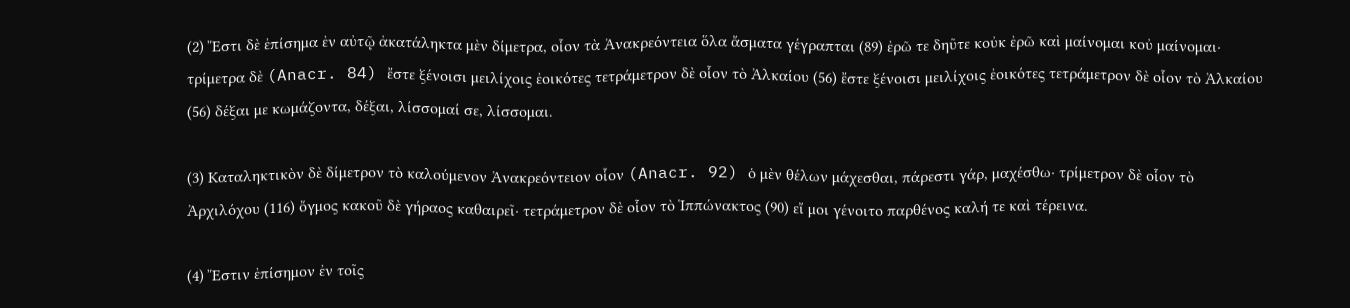(2) Ἔστι δὲ ἐπίσημα ἐν αὐτῷ ἀκατάληκτα μὲν δίμετρα, οἷον τὰ Ἀνακρεόντεια ὅλα ἄσματα γέγραπται (89) ἐρῶ τε δηῦτε κοὐκ ἐρῶ καὶ μαίνομαι κοὐ μαίνομαι· τρίμετρα δὲ (Anacr. 84) ἔστε ξένοισι μειλίχοις ἐοικότες τετράμετρον δὲ οἷον τὸ Ἀλκαίου (56) ἔστε ξένοισι μειλίχοις ἐοικότες τετράμετρον δὲ οἷον τὸ Ἀλκαίου (56) δέξαι με κωμάζοντα, δέξαι, λίσσομαί σε, λίσσομαι.

(3) Καταληκτικὸν δὲ δίμετρον τὸ καλούμενον Ἀνακρεόντειον οἷον (Anacr. 92) ὁ μὲν θέλων μάχεσθαι, πάρεστι γάρ, μαχέσθω· τρίμετρον δὲ οἷον τὸ Ἀρχιλόχου (116) ὄγμος κακοῦ δὲ γήραος καθαιρεῖ· τετράμετρον δὲ οἷον τὸ Ἱππώνακτος (90) εἴ μοι γένοιτο παρθένος καλή τε καὶ τέρεινα.

(4) Ἔστιν ἐπίσημον ἐν τοῖς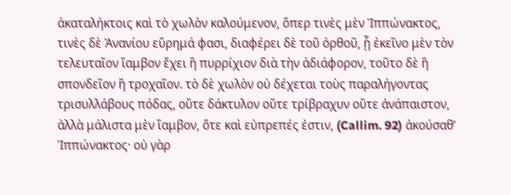ἀκαταλήκτοις καὶ τὸ χωλὸν καλούμενον, ὅπερ τινὲς μὲν Ἱππώνακτος, τινὲς δὲ Ἀνανίου εὕρημά φασι, διαφέρει δὲ τοῦ ὀρθοῦ, ᾗ ἐκεῖνο μὲν τὸν τελευταῖον ἴαμβον ἔχει ἢ πυρρίχιον διὰ τὴν ἀδιάφορον, τοῦτο δὲ ἢ σπονδεῖον ἢ τροχαῖον. τὸ δὲ χωλὸν οὐ δέχεται τοὺς παραλήγοντας τρισυλλάβους πόδας, οὔτε δάκτυλον οὔτε τρίβραχυν οὔτε ἀνάπαιστον, ἀλλὰ μάλιστα μὲν ἴαμβον, ὅτε καὶ εὐπρεπές ἐστιν, (Callim. 92) ἀκούσαθ’ Ἱππώνακτος· οὐ γὰρ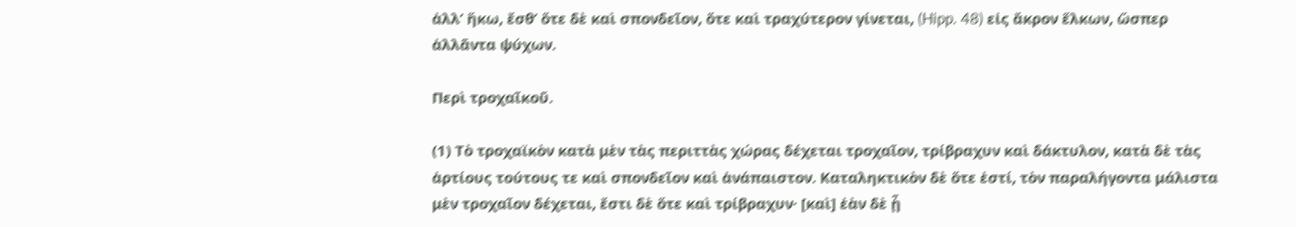ἀλλ’ ἥκω, ἔσθ’ ὅτε δὲ καὶ σπονδεῖον, ὅτε καὶ τραχύτερον γίνεται, (Hipp. 48) εἰς ἄκρον ἕλκων, ὥσπερ ἀλλᾶντα ψύχων.

Περὶ τροχαῖκοῦ.

(1) Τὸ τροχαϊκὸν κατὰ μὲν τὰς περιττὰς χώρας δέχεται τροχαῖον, τρίβραχυν καὶ δάκτυλον, κατὰ δὲ τὰς ἀρτίους τούτους τε καὶ σπονδεῖον καὶ ἀνάπαιστον. Καταληκτικὸν δὲ ὅτε ἐστί, τὸν παραλήγοντα μάλιστα μὲν τροχαῖον δέχεται, ἔστι δὲ ὅτε καὶ τρίβραχυν· [καὶ] ἐὰν δὲ ᾗ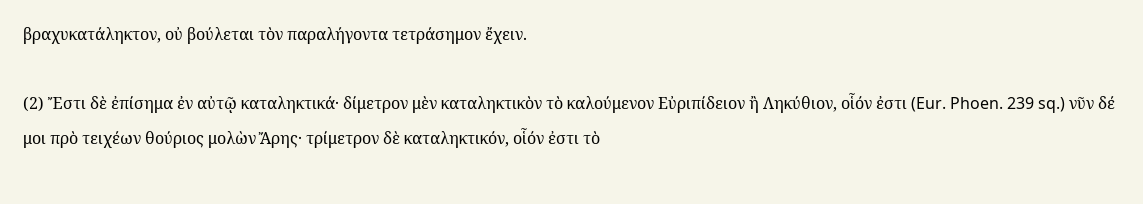βραχυκατάληκτον, οὐ βούλεται τὸν παραλήγοντα τετράσημον ἔχειν.

(2) Ἔστι δὲ ἐπίσημα ἐν αὐτῷ καταληκτικά· δίμετρον μὲν καταληκτικὸν τὸ καλούμενον Εὐριπίδειον ἢ Ληκύθιον, οἷόν ἐστι (Eur. Phoen. 239 sq.) νῦν δέ μοι πρὸ τειχέων θούριος μολὼν Ἄρης· τρίμετρον δὲ καταληκτικόν, οἷόν ἐστι τὸ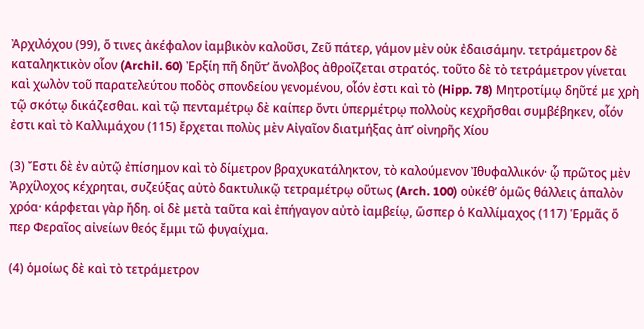Ἀρχιλόχου (99), ὅ τινες ἀκέφαλον ἰαμβικὸν καλοῦσι, Ζεῦ πάτερ, γάμον μὲν οὐκ ἐδαισάμην. τετράμετρον δὲ καταληκτικὸν οἷον (Archil. 60) Ἐρξίη πῆ δηῦτ’ ἄνολβος ἀθροΐζεται στρατός. τοῦτο δὲ τὸ τετράμετρον γίνεται καὶ χωλὸν τοῦ παρατελεύτου ποδὸς σπονδείου γενομένου, οἷόν ἐστι καὶ τὸ (Hipp. 78) Μητροτίμῳ δηῦτέ με χρὴ τῷ σκότῳ δικάζεσθαι. καὶ τῷ πενταμέτρῳ δὲ καίπερ ὄντι ὑπερμέτρῳ πολλοὺς κεχρῆσθαι συμβέβηκεν, οἷόν ἐστι καὶ τὸ Καλλιμάχου (115) ἔρχεται πολὺς μὲν Αἰγαῖον διατμήξας ἀπ’ οἰνηρῆς Χίου

(3) Ἔστι δὲ ἐν αὐτῷ ἐπίσημον καὶ τὸ δίμετρον βραχυκατάληκτον, τὸ καλούμενον Ἰθυφαλλικόν· ᾧ πρῶτος μὲν Ἀρχίλοχος κέχρηται, συζεύξας αὐτὸ δακτυλικῷ τετραμέτρῳ οὕτως (Arch. 100) οὐκέθ’ ὁμῶς θάλλεις ἁπαλὸν χρόα· κάρφεται γὰρ ἤδη. οἱ δὲ μετὰ ταῦτα καὶ ἐπήγαγον αὐτὸ ἰαμβείῳ, ὥσπερ ὁ Καλλίμαχος (117) Ἑρμᾶς ὅ περ Φεραῖος αἰνείων θεός ἔμμι τῶ φυγαίχμα.

(4) ὁμοίως δὲ καὶ τὸ τετράμετρον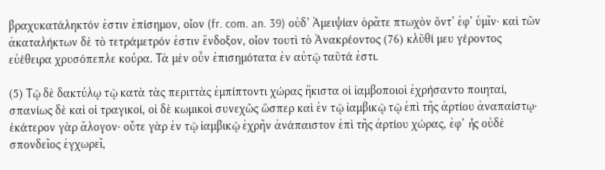βραχυκατάληκτόν ἐστιν ἐπίσημον, οἷον (fr. com. an. 39) οὐδ’ Ἀμειψίαν ὁρᾶτε πτωχὸν ὄντ’ ἐφ’ ὑμῖν· καὶ τῶν ἀκαταλήκτων δὲ τὸ τετράμετρόν ἐστιν ἔνδοξον, οἷον τουτὶ τὸ Ἀνακρέοντος (76) κλῦθί μευ γέροντος εὐέθειρα χρυσόπεπλε κούρα. Τὰ μὲν οὖν ἐπισημότατα ἐν αὐτῷ ταῦτά ἐστι.

(5) Τῷ δὲ δακτύλῳ τῷ κατὰ τὰς περιττὰς ἐμπίπτοντι χώρας ἥκιστα οἱ ἰαμβοποιοὶ ἐχρήσαντο ποιηταί, σπανίως δὲ καὶ οἱ τραγικοί, οἱ δὲ κωμικοὶ συνεχῶς ὥσπερ καὶ ἐν τῷ ἰαμβικῷ τῷ ἐπὶ τῆς ἀρτίου ἀναπαίστῳ· ἑκάτερον γὰρ ἄλογον· οὔτε γὰρ ἐν τῷ ἰαμβικῷ ἐχρῆν ἀνάπαιστον ἐπὶ τῆς ἀρτίου χώρας, ἐφ’ ἧς οὐδὲ σπονδεῖος ἐγχωρεῖ,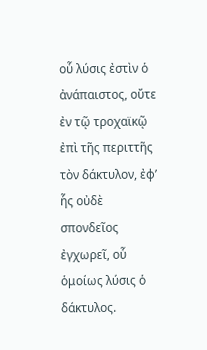οὗ λύσις ἐστὶν ὁ ἀνάπαιστος, οὔτε ἐν τῷ τροχαϊκῷ ἐπὶ τῆς περιττῆς τὸν δάκτυλον, ἐφ’ ἧς οὐδὲ σπονδεῖος ἐγχωρεῖ, οὗ ὁμοίως λύσις ὁ δάκτυλος.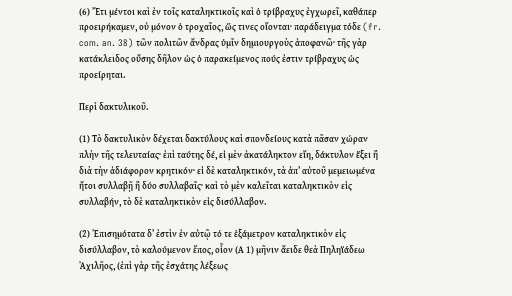(6) Ἔτι μέντοι καὶ ἐν τοῖς καταληκτικοῖς καὶ ὁ τρίβραχυς ἐγχωρεῖ, καθάπερ προειρήκαμεν, οὐ μόνον ὁ τροχαῖος, ὥς τινες οἴονται· παράδειγμα τόδε (fr. com. an. 38) τῶν πολιτῶν ἄνδρας ὑμῖν δημιουργοὺς ἀποφανῶ· τῆς γὰρ κατάκλειδος οὔσης δῆλον ὡς ὁ παρακείμενος πούς ἐστιν τρίβραχυς ὡς προείρηται.

Περὶ δακτυλικοῦ.

(1) Τὸ δακτυλικὸν δέχεται δακτύλους καὶ σπονδείους κατὰ πᾶσαν χώραν πλὴν τῆς τελευταίας· ἐπὶ ταύτης δέ, εἰ μὲν ἀκατάληκτον εἴη, δάκτυλον ἕξει ἢ διὰ τὴν ἀδιάφορον κρητικόν· εἰ δὲ καταληκτικόν, τὰ ἀπ’ αὐτοῦ μεμειωμένα ἤτοι συλλαβῇ ἢ δύο συλλαβαῖς· καὶ τὸ μὲν καλεῖται καταληκτικὸν εἰς συλλαβήν, τὸ δὲ καταληκτικὸν εἰς δισύλλαβον.

(2) Ἐπισημότατα δ’ ἐστὶν ἐν αὐτῷ τό τε ἑξάμετρον καταληκτικὸν εἰς δισύλλαβον, τὸ καλούμενον ἔπος, οἷον (Α 1) μῆνιν ἄειδε θεὰ Πηληϊάδεω Ἀχιλῆος, (ἐπὶ γὰρ τῆς ἐσχάτης λέξεως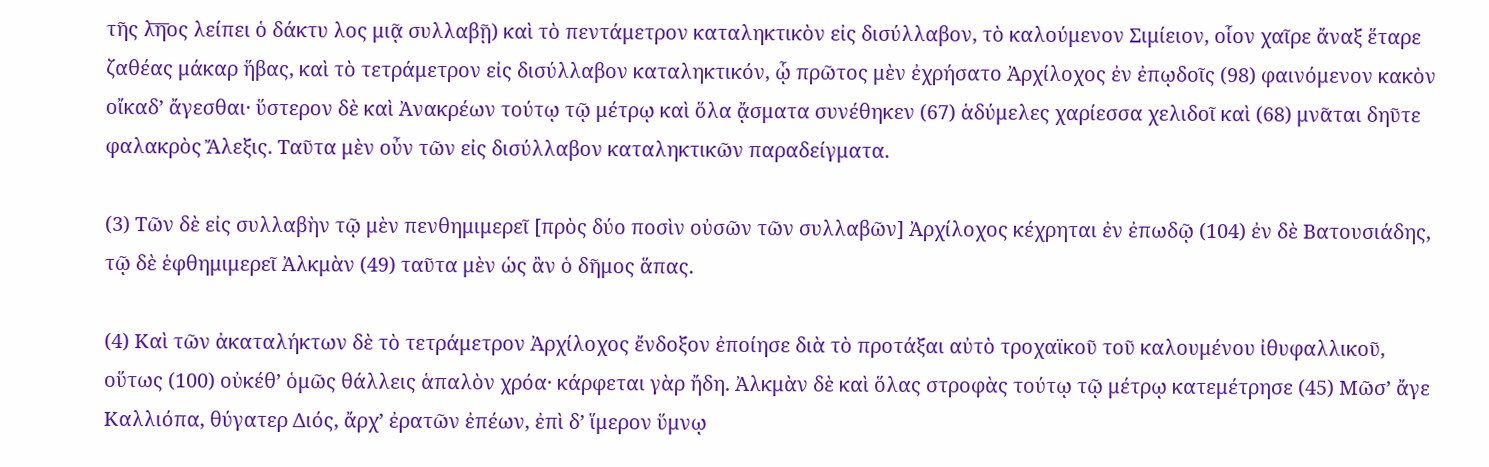τῆς λ͞η͞ος λείπει ὁ δάκτυ λος μιᾷ συλλαβῇ) καὶ τὸ πεντάμετρον καταληκτικὸν εἰς δισύλλαβον, τὸ καλούμενον Σιμίειον, οἷον χαῖρε ἄναξ ἕταρε ζαθέας μάκαρ ἥβας, καὶ τὸ τετράμετρον εἰς δισύλλαβον καταληκτικόν, ᾧ πρῶτος μὲν ἐχρήσατο Ἀρχίλοχος ἐν ἐπῳδοῖς (98) φαινόμενον κακὸν οἴκαδ’ ἄγεσθαι· ὕστερον δὲ καὶ Ἀνακρέων τούτῳ τῷ μέτρῳ καὶ ὅλα ᾄσματα συνέθηκεν (67) ἁδύμελες χαρίεσσα χελιδοῖ καὶ (68) μνᾶται δηῦτε φαλακρὸς Ἄλεξις. Ταῦτα μὲν οὖν τῶν εἰς δισύλλαβον καταληκτικῶν παραδείγματα.

(3) Τῶν δὲ εἰς συλλαβὴν τῷ μὲν πενθημιμερεῖ [πρὸς δύο ποσὶν οὐσῶν τῶν συλλαβῶν] Ἀρχίλοχος κέχρηται ἐν ἐπωδῷ (104) ἐν δὲ Βατουσιάδης, τῷ δὲ ἑφθημιμερεῖ Ἀλκμὰν (49) ταῦτα μὲν ὡς ἂν ὁ δῆμος ἅπας.

(4) Καὶ τῶν ἀκαταλήκτων δὲ τὸ τετράμετρον Ἀρχίλοχος ἔνδοξον ἐποίησε διὰ τὸ προτάξαι αὐτὸ τροχαϊκοῦ τοῦ καλουμένου ἰθυφαλλικοῦ, οὕτως (100) οὐκέθ’ ὁμῶς θάλλεις ἁπαλὸν χρόα· κάρφεται γὰρ ἤδη. Ἀλκμὰν δὲ καὶ ὅλας στροφὰς τούτῳ τῷ μέτρῳ κατεμέτρησε (45) Μῶσ’ ἄγε Καλλιόπα, θύγατερ Διός, ἄρχ’ ἐρατῶν ἐπέων, ἐπὶ δ’ ἵμερον ὕμνῳ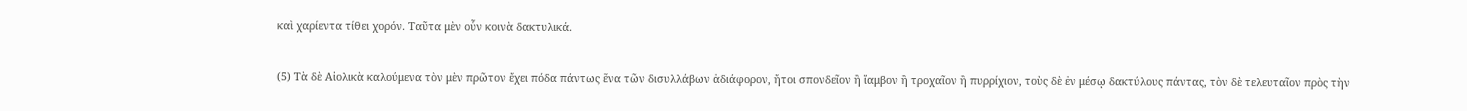καὶ χαρίεντα τίθει χορόν. Ταῦτα μὲν οὖν κοινὰ δακτυλικά.

(5) Τὰ δὲ Αἰολικὰ καλούμενα τὸν μὲν πρῶτον ἔχει πόδα πάντως ἕνα τῶν δισυλλάβων ἀδιάφορον, ἤτοι σπονδεῖον ἢ ἴαμβον ἢ τροχαῖον ἢ πυρρίχιον, τοὺς δὲ ἐν μέσῳ δακτύλους πάντας, τὸν δὲ τελευταῖον πρὸς τὴν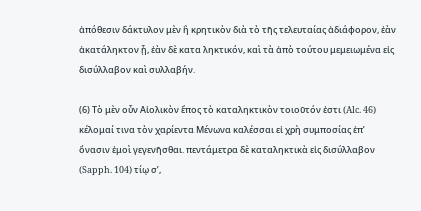ἀπόθεσιν δάκτυλον μὲν ἢ κρητικὸν διὰ τὸ τῆς τελευταίας ἀδιάφορον, ἐὰν ἀκατάληκτον ᾖ, ἐὰν δὲ κατα ληκτικόν, καὶ τὰ ἀπὸ τούτου μεμειωμένα εἰς δισύλλαβον καὶ συλλαβήν.

(6) Τὸ μὲν οὖν Αἰολικὸν ἔπος τὸ καταληκτικὸν τοιοῦτόν ἐστι (Alc. 46) κέλομαί τινα τὸν χαρίεντα Μένωνα καλέσσαι εἰ χρὴ συμποσίας ἐπ’ ὄνασιν ἐμοὶ γεγενῆσθαι. πεντάμετρα δὲ καταληκτικὰ εἰς δισύλλαβον (Sapph. 104) τίῳ σ’,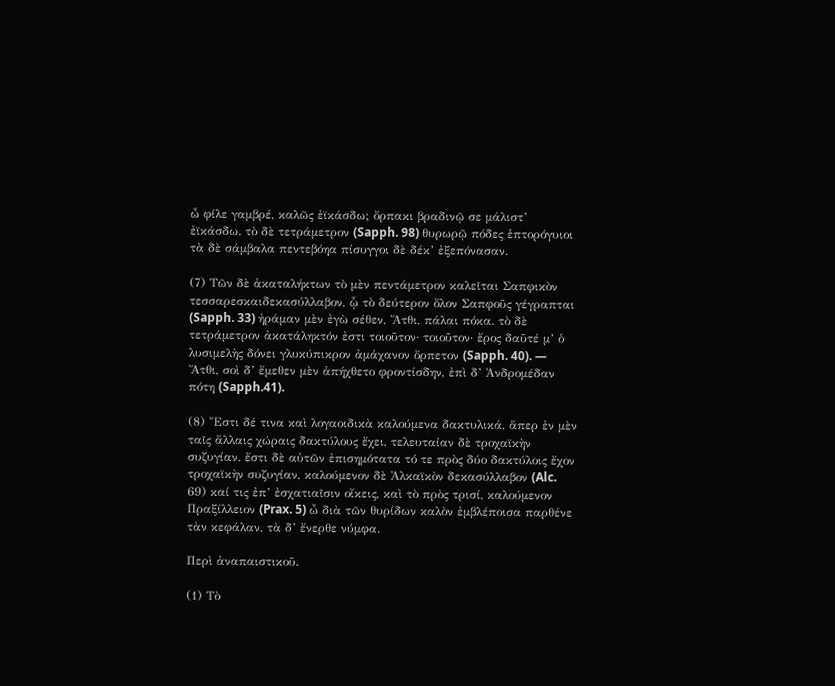ὦ φίλε γαμβρέ, καλῶς ἐϊκάσδω; ὄρπακι βραδινῷ σε μάλιστ’ ἐϊκάσδω. τὸ δὲ τετράμετρον (Sapph. 98) θυρωρῷ πόδες ἑπτορόγυιοι τὰ δὲ σάμβαλα πεντεβόηα πίσυγγοι δὲ δέκ’ ἐξεπόνασαν.

(7) Τῶν δὲ ἀκαταλήκτων τὸ μὲν πεντάμετρον καλεῖται Σαπφικὸν τεσσαρεσκαιδεκασύλλαβον, ᾧ τὸ δεύτερον ὅλον Σαπφοῦς γέγραπται (Sapph. 33) ἠράμαν μὲν ἐγὼ σέθεν, Ἄτθι, πάλαι πόκα. τὸ δὲ τετράμετρον ἀκατάληκτόν ἐστι τοιοῦτον· τοιοῦτον· ἔρος δαῦτέ μ’ ὁ λυσιμελὴς δόνει γλυκύπικρον ἀμάχανον ὄρπετον (Sapph. 40). — Ἄτθι, σοὶ δ’ ἔμεθεν μὲν ἀπήχθετο φροντίσδην, ἐπὶ δ’ Ἀνδρομέδαν πότη (Sapph.41).

(8) Ἔστι δέ τινα καὶ λογαοιδικὰ καλούμενα δακτυλικά, ἅπερ ἐν μὲν ταῖς ἄλλαις χώραις δακτύλους ἔχει, τελευταίαν δὲ τροχαϊκὴν συζυγίαν. ἔστι δὲ αὐτῶν ἐπισημότατα τό τε πρὸς δύο δακτύλοις ἔχον τροχαϊκὴν συζυγίαν, καλούμενον δὲ Ἀλκαϊκὸν δεκασύλλαβον (Alc. 69) καί τις ἐπ’ ἐσχατιαῖσιν οἴκεις, καὶ τὸ πρὸς τρισί, καλούμενον Πραξίλλειον (Prax. 5) ὦ διὰ τῶν θυρίδων καλὸν ἐμβλέποισα παρθένε τὰν κεφάλαν, τὰ δ’ ἔνερθε νύμφα.

Περὶ ἀναπαιστικοῦ.

(1) Τὸ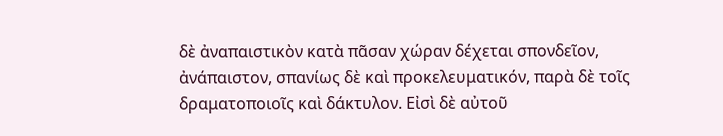δὲ ἀναπαιστικὸν κατὰ πᾶσαν χώραν δέχεται σπονδεῖον, ἀνάπαιστον, σπανίως δὲ καὶ προκελευματικόν, παρὰ δὲ τοῖς δραματοποιοῖς καὶ δάκτυλον. Εἰσὶ δὲ αὐτοῦ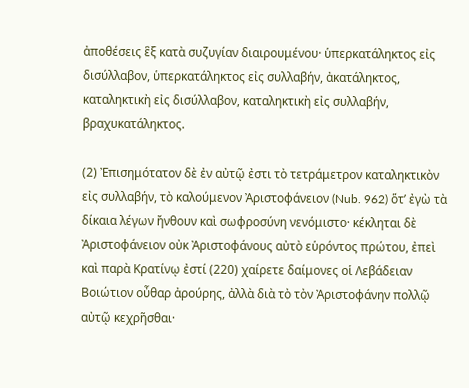ἀποθέσεις ἓξ κατὰ συζυγίαν διαιρουμένου· ὑπερκατάληκτος εἰς δισύλλαβον, ὑπερκατάληκτος εἰς συλλαβήν, ἀκατάληκτος, καταληκτικὴ εἰς δισύλλαβον, καταληκτικὴ εἰς συλλαβήν, βραχυκατάληκτος.

(2) Ἐπισημότατον δὲ ἐν αὐτῷ ἐστι τὸ τετράμετρον καταληκτικὸν εἰς συλλαβήν, τὸ καλούμενον Ἀριστοφάνειον (Nub. 962) ὅτ’ ἐγὼ τὰ δίκαια λέγων ἤνθουν καὶ σωφροσύνη νενόμιστο· κέκληται δὲ Ἀριστοφάνειον οὐκ Ἀριστοφάνους αὐτὸ εὑρόντος πρώτου, ἐπεὶ καὶ παρὰ Κρατίνῳ ἐστί (220) χαίρετε δαίμονες οἱ Λεβάδειαν Βοιώτιον οὖθαρ ἀρούρης, ἀλλὰ διὰ τὸ τὸν Ἀριστοφάνην πολλῷ αὐτῷ κεχρῆσθαι·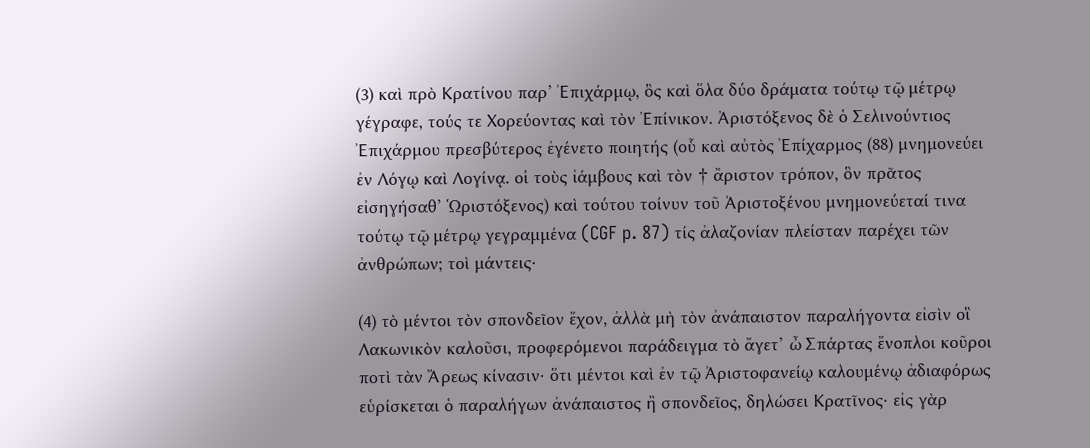(3) καὶ πρὸ Κρατίνου παρ’ Ἐπιχάρμῳ, ὃς καὶ ὅλα δύο δράματα τούτῳ τῷ μέτρῳ γέγραφε, τούς τε Χορεύοντας καὶ τὸν Ἐπίνικον. Ἀριστόξενος δὲ ὁ Σελινούντιος Ἐπιχάρμου πρεσβύτερος ἐγένετο ποιητής (οὗ καὶ αὐτὸς Ἐπίχαρμος (88) μνημονεύει ἐν Λόγῳ καὶ Λογίνᾳ. οἱ τοὺς ἰάμβους καὶ τὸν † ἄριστον τρόπον, ὃν πρᾶτος εἰσηγήσαθ’ Ὡριστόξενος) καὶ τούτου τοίνυν τοῦ Ἀριστοξένου μνημονεύεταί τινα τούτῳ τῷ μέτρῳ γεγραμμένα (CGF p. 87) τίς ἀλαζονίαν πλείσταν παρέχει τῶν ἀνθρώπων; τοὶ μάντεις·

(4) τὸ μέντοι τὸν σπονδεῖον ἔχον, ἀλλὰ μὴ τὸν ἀνάπαιστον παραλήγοντα εἰσὶν οἳ Λακωνικὸν καλοῦσι, προφερόμενοι παράδειγμα τὸ ἄγετ’ ὦ Σπάρτας ἔνοπλοι κοῦροι ποτὶ τὰν Ἄρεως κίνασιν· ὅτι μέντοι καὶ ἐν τῷ Ἀριστοφανείῳ καλουμένῳ ἀδιαφόρως εὑρίσκεται ὁ παραλήγων ἀνάπαιστος ἢ σπονδεῖος, δηλώσει Κρατῖνος· εἰς γὰρ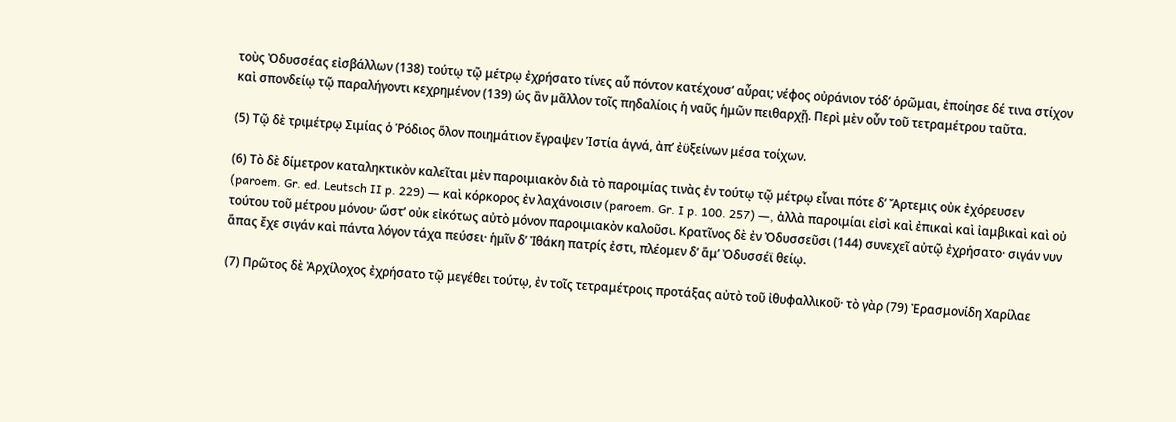τοὺς Ὀδυσσέας εἰσβάλλων (138) τούτῳ τῷ μέτρῳ ἐχρήσατο τίνες αὖ πόντον κατέχουσ’ αὖραι; νέφος οὐράνιον τόδ’ ὁρῶμαι, ἐποίησε δέ τινα στίχον καὶ σπονδείῳ τῷ παραλήγοντι κεχρημένον (139) ὡς ἂν μᾶλλον τοῖς πηδαλίοις ἡ ναῦς ἡμῶν πειθαρχῇ. Περὶ μὲν οὖν τοῦ τετραμέτρου ταῦτα.

(5) Τῷ δὲ τριμέτρῳ Σιμίας ὁ Ῥόδιος ὅλον ποιημάτιον ἔγραψεν Ἱστία ἁγνά, ἀπ’ ἐϋξείνων μέσα τοίχων.

(6) Τὸ δὲ δίμετρον καταληκτικὸν καλεῖται μὲν παροιμιακὸν διὰ τὸ παροιμίας τινὰς ἐν τούτῳ τῷ μέτρῳ εἶναι πότε δ’ Ἄρτεμις οὐκ ἐχόρευσεν (paroem. Gr. ed. Leutsch II p. 229) ― καὶ κόρκορος ἐν λαχάνοισιν (paroem. Gr. I p. 100. 257) ―, ἀλλὰ παροιμίαι εἰσὶ καὶ ἐπικαὶ καὶ ἰαμβικαὶ καὶ οὐ τούτου τοῦ μέτρου μόνου· ὥστ’ οὐκ εἰκότως αὐτὸ μόνον παροιμιακὸν καλοῦσι. Κρατῖνος δὲ ἐν Ὀδυσσεῦσι (144) συνεχεῖ αὐτῷ ἐχρήσατο· σιγάν νυν ἅπας ἔχε σιγάν καὶ πάντα λόγον τάχα πεύσει· ἡμῖν δ’ Ἰθάκη πατρίς ἐστι, πλέομεν δ’ ἅμ’ Ὀδυσσέϊ θείῳ.

(7) Πρῶτος δὲ Ἀρχίλοχος ἐχρήσατο τῷ μεγέθει τούτῳ, ἐν τοῖς τετραμέτροις προτάξας αὐτὸ τοῦ ἰθυφαλλικοῦ· τὸ γὰρ (79) Ἐρασμονίδη Χαρίλαε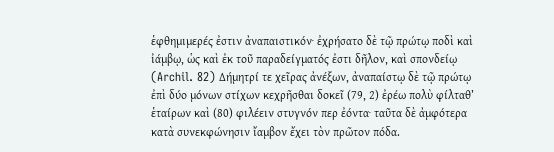ἑφθημιμερές ἐστιν ἀναπαιστικόν· ἐχρήσατο δὲ τῷ πρώτῳ ποδὶ καὶ ἰάμβῳ, ὡς καὶ ἐκ τοῦ παραδείγματός ἐστι δῆλον, καὶ σπονδείῳ (Archil. 82) Δήμητρί τε χεῖρας ἀνέξων, ἀναπαίστῳ δὲ τῷ πρώτῳ ἐπὶ δύο μόνων στίχων κεχρῆσθαι δοκεῖ (79, 2) ἐρέω πολὺ φίλταθ’ ἑταίρων καὶ (80) φιλέειν στυγνόν περ ἐόντα· ταῦτα δὲ ἀμφότερα κατὰ συνεκφώνησιν ἴαμβον ἔχει τὸν πρῶτον πόδα.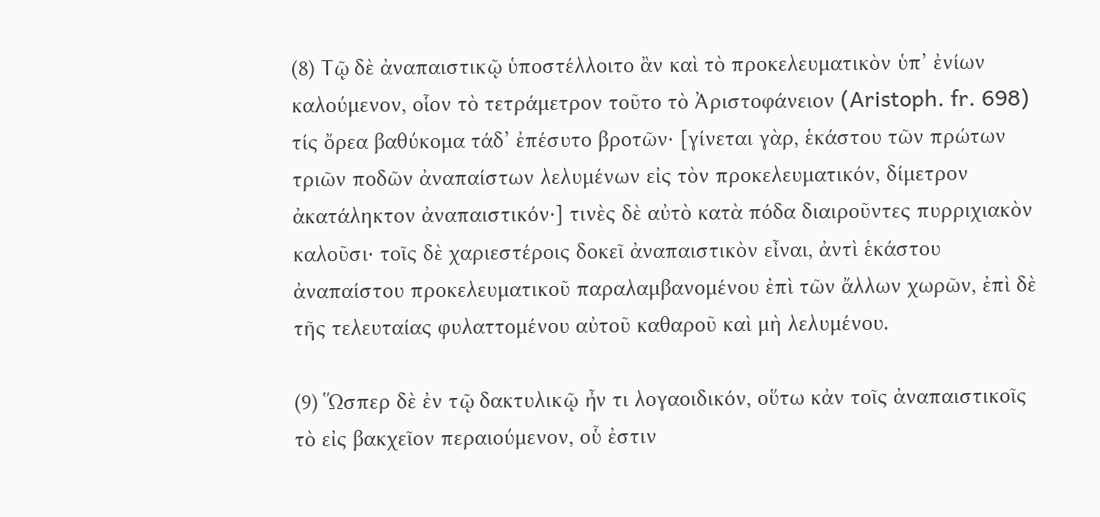(8) Τῷ δὲ ἀναπαιστικῷ ὑποστέλλοιτο ἂν καὶ τὸ προκελευματικὸν ὑπ’ ἐνίων καλούμενον, οἷον τὸ τετράμετρον τοῦτο τὸ Ἀριστοφάνειον (Aristoph. fr. 698) τίς ὄρεα βαθύκομα τάδ’ ἐπέσυτο βροτῶν· [γίνεται γὰρ, ἑκάστου τῶν πρώτων τριῶν ποδῶν ἀναπαίστων λελυμένων εἰς τὸν προκελευματικόν, δίμετρον ἀκατάληκτον ἀναπαιστικόν·] τινὲς δὲ αὐτὸ κατὰ πόδα διαιροῦντες πυρριχιακὸν καλοῦσι· τοῖς δὲ χαριεστέροις δοκεῖ ἀναπαιστικὸν εἶναι, ἀντὶ ἑκάστου ἀναπαίστου προκελευματικοῦ παραλαμβανομένου ἐπὶ τῶν ἄλλων χωρῶν, ἐπὶ δὲ τῆς τελευταίας φυλαττομένου αὐτοῦ καθαροῦ καὶ μὴ λελυμένου.

(9) Ὥσπερ δὲ ἐν τῷ δακτυλικῷ ἦν τι λογαοιδικόν, οὕτω κἀν τοῖς ἀναπαιστικοῖς τὸ εἰς βακχεῖον περαιούμενον, οὗ ἐστιν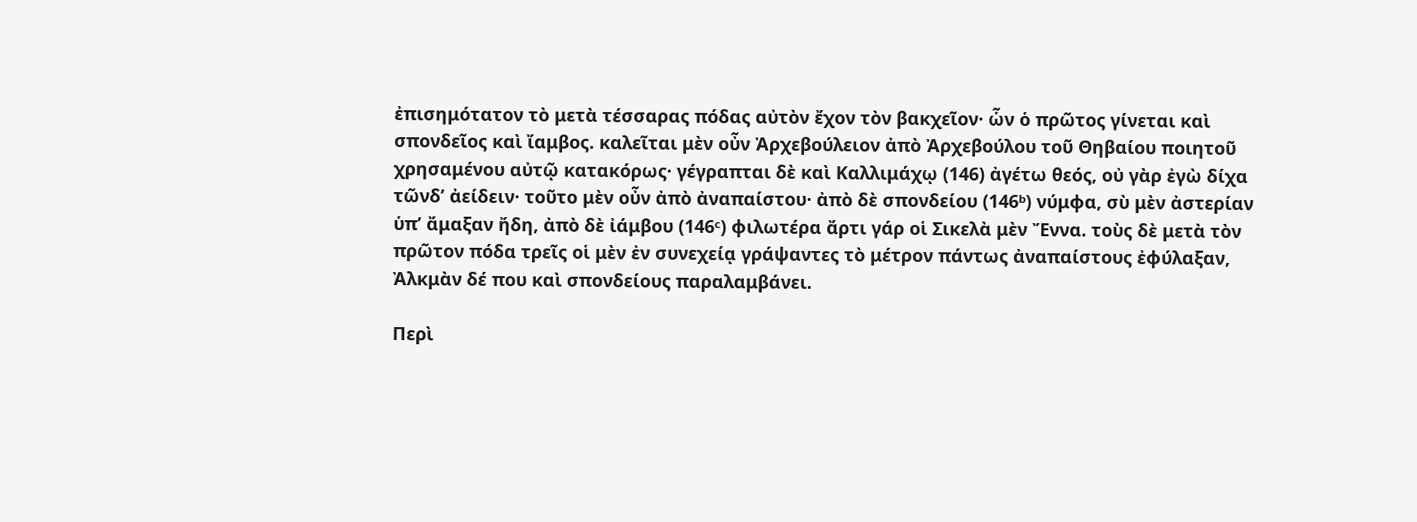ἐπισημότατον τὸ μετὰ τέσσαρας πόδας αὐτὸν ἔχον τὸν βακχεῖον· ὧν ὁ πρῶτος γίνεται καὶ σπονδεῖος καὶ ἴαμβος. καλεῖται μὲν οὖν Ἀρχεβούλειον ἀπὸ Ἀρχεβούλου τοῦ Θηβαίου ποιητοῦ χρησαμένου αὐτῷ κατακόρως· γέγραπται δὲ καὶ Καλλιμάχῳ (146) ἀγέτω θεός, οὐ γὰρ ἐγὼ δίχα τῶνδ’ ἀείδειν· τοῦτο μὲν οὖν ἀπὸ ἀναπαίστου· ἀπὸ δὲ σπονδείου (146ᵇ) νύμφα, σὺ μὲν ἀστερίαν ὑπ’ ἄμαξαν ἤδη, ἀπὸ δὲ ἰάμβου (146ᶜ) φιλωτέρα ἄρτι γάρ οἱ Σικελὰ μὲν Ἔννα. τοὺς δὲ μετὰ τὸν πρῶτον πόδα τρεῖς οἱ μὲν ἐν συνεχείᾳ γράψαντες τὸ μέτρον πάντως ἀναπαίστους ἐφύλαξαν, Ἀλκμὰν δέ που καὶ σπονδείους παραλαμβάνει.

Περὶ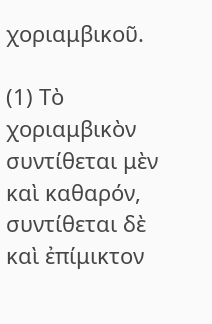χοριαμβικοῦ.

(1) Τὸ χοριαμβικὸν συντίθεται μὲν καὶ καθαρόν, συντίθεται δὲ καὶ ἐπίμικτον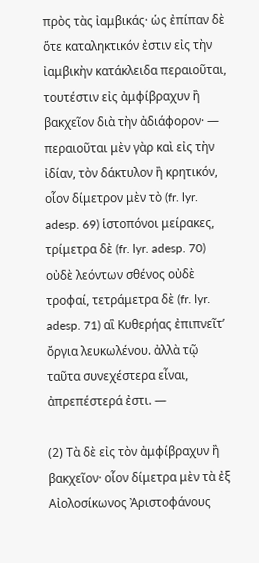πρὸς τὰς ἰαμβικάς· ὡς ἐπίπαν δὲ ὅτε καταληκτικόν ἐστιν εἰς τὴν ἰαμβικὴν κατάκλειδα περαιοῦται, τουτέστιν εἰς ἀμφίβραχυν ἢ βακχεῖον διὰ τὴν ἀδιάφορον· — περαιοῦται μὲν γὰρ καὶ εἰς τὴν ἰδίαν, τὸν δάκτυλον ἢ κρητικόν, οἷον δίμετρον μὲν τὸ (fr. lyr. adesp. 69) ἱστοπόνοι μείρακες, τρίμετρα δὲ (fr. lyr. adesp. 70) οὐδὲ λεόντων σθένος οὐδὲ τροφαί, τετράμετρα δὲ (fr. lyr. adesp. 71) αἳ Κυθερήας ἐπιπνεῖτ’ ὄργια λευκωλένου. ἀλλὰ τῷ ταῦτα συνεχέστερα εἶναι, ἀπρεπέστερά ἐστι. —

(2) Τὰ δὲ εἰς τὸν ἀμφίβραχυν ἢ βακχεῖον· οἷον δίμετρα μὲν τὰ ἐξ Αἰολοσίκωνος Ἀριστοφάνους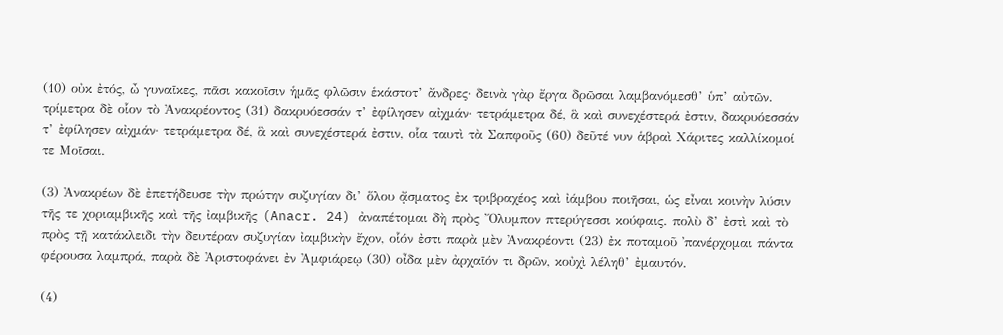(10) οὐκ ἐτός, ὦ γυναῖκες, πᾶσι κακοῖσιν ἡμᾶς φλῶσιν ἑκάστοτ’ ἄνδρες· δεινὰ γὰρ ἔργα δρῶσαι λαμβανόμεσθ’ ὑπ’ αὐτῶν. τρίμετρα δὲ οἷον τὸ Ἀνακρέοντος (31) δακρυόεσσάν τ’ ἐφίλησεν αἰχμάν· τετράμετρα δέ, ἃ καὶ συνεχέστερά ἐστιν, δακρυόεσσάν τ’ ἐφίλησεν αἰχμάν· τετράμετρα δέ, ἃ καὶ συνεχέστερά ἐστιν, οἷα ταυτὶ τὰ Σαπφοῦς (60) δεῦτέ νυν ἁβραὶ Χάριτες καλλίκομοί τε Μοῖσαι.

(3) Ἀνακρέων δὲ ἐπετήδευσε τὴν πρώτην συζυγίαν δι’ ὅλου ᾄσματος ἐκ τριβραχέος καὶ ἰάμβου ποιῆσαι, ὡς εἶναι κοινὴν λύσιν τῆς τε χοριαμβικῆς καὶ τῆς ἰαμβικῆς (Anacr. 24) ἀναπέτομαι δὴ πρὸς Ὄλυμπον πτερύγεσσι κούφαις. πολὺ δ’ ἐστὶ καὶ τὸ πρὸς τῇ κατάκλειδι τὴν δευτέραν συζυγίαν ἰαμβικὴν ἔχον, οἷόν ἐστι παρὰ μὲν Ἀνακρέοντι (23) ἐκ ποταμοῦ ᾽πανέρχομαι πάντα φέρουσα λαμπρά, παρὰ δὲ Ἀριστοφάνει ἐν Ἀμφιάρεῳ (30) οἶδα μὲν ἀρχαῖόν τι δρῶν, κοὐχὶ λέληθ’ ἐμαυτόν.

(4)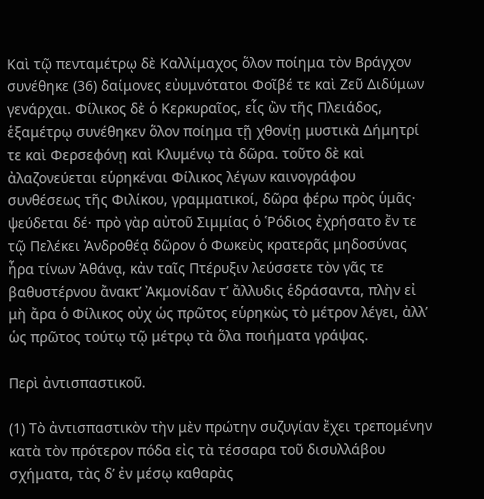Καὶ τῷ πενταμέτρῳ δὲ Καλλίμαχος ὅλον ποίημα τὸν Βράγχον συνέθηκε (36) δαίμονες εὐυμνότατοι Φοῖβέ τε καὶ Ζεῦ Διδύμων γενάρχαι. Φίλικος δὲ ὁ Κερκυραῖος, εἷς ὢν τῆς Πλειάδος, ἑξαμέτρῳ συνέθηκεν ὅλον ποίημα τῇ χθονίῃ μυστικὰ Δήμητρί τε καὶ Φερσεφόνῃ καὶ Κλυμένῳ τὰ δῶρα. τοῦτο δὲ καὶ ἀλαζονεύεται εὑρηκέναι Φίλικος λέγων καινογράφου συνθέσεως τῆς Φιλίκου, γραμματικοί, δῶρα φέρω πρὸς ὑμᾶς· ψεύδεται δέ· πρὸ γὰρ αὐτοῦ Σιμμίας ὁ Ῥόδιος ἐχρήσατο ἔν τε τῷ Πελέκει Ἀνδροθέᾳ δῶρον ὁ Φωκεὺς κρατερᾶς μηδοσύνας ἦρα τίνων Ἀθάνᾳ, κἀν ταῖς Πτέρυξιν λεύσσετε τὸν γᾶς τε βαθυστέρνου ἄνακτ’ Ἀκμονίδαν τ’ ἄλλυδις ἑδράσαντα, πλὴν εἰ μὴ ἄρα ὁ Φίλικος οὐχ ὡς πρῶτος εὑρηκὼς τὸ μέτρον λέγει, ἀλλ’ ὡς πρῶτος τούτῳ τῷ μέτρῳ τὰ ὅλα ποιήματα γράψας.

Περὶ ἀντισπαστικοῦ.

(1) Τὸ ἀντισπαστικὸν τὴν μὲν πρώτην συζυγίαν ἔχει τρεπομένην κατὰ τὸν πρότερον πόδα εἰς τὰ τέσσαρα τοῦ δισυλλάβου σχήματα, τὰς δ’ ἐν μέσῳ καθαρὰς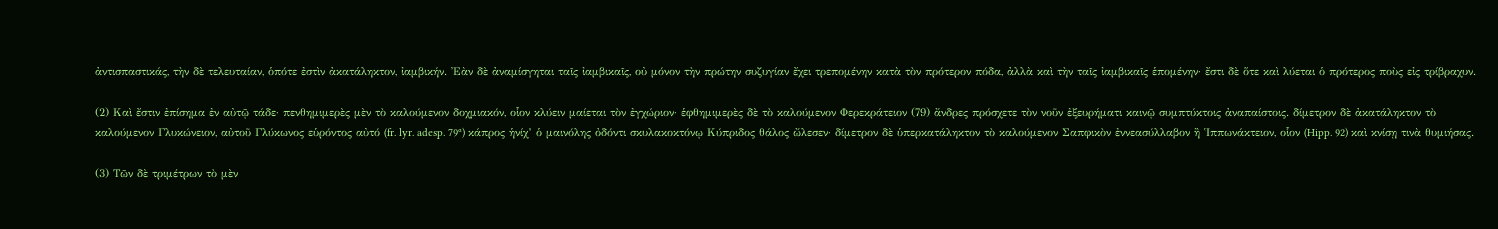ἀντισπαστικάς, τὴν δὲ τελευταίαν, ὁπότε ἐστὶν ἀκατάληκτον, ἰαμβικήν. Ἐὰν δὲ ἀναμίσγηται ταῖς ἰαμβικαῖς, οὐ μόνον τὴν πρώτην συζυγίαν ἔχει τρεπομένην κατὰ τὸν πρότερον πόδα, ἀλλὰ καὶ τὴν ταῖς ἰαμβικαῖς ἑπομένην· ἔστι δὲ ὅτε καὶ λύεται ὁ πρότερος ποὺς εἰς τρίβραχυν.

(2) Καὶ ἔστιν ἐπίσημα ἐν αὐτῷ τάδε· πενθημιμερὲς μὲν τὸ καλούμενον δοχμιακόν, οἷον κλύειν μαίεται τὸν ἐγχώριον· ἑφθημιμερὲς δὲ τὸ καλούμενον Φερεκράτειον (79) ἄνδρες πρόσχετε τὸν νοῦν ἐξευρήματι καινῷ συμπτύκτοις ἀναπαίστοις. δίμετρον δὲ ἀκατάληκτον τὸ καλούμενον Γλυκώνειον, αὐτοῦ Γλύκωνος εὑρόντος αὐτό (fr. lyr. adesp. 79ᵅ) κάπρος ἡνίχ’ ὁ μαινόλης ὀδόντι σκυλακοκτόνῳ Κύπριδος θάλος ὤλεσεν· δίμετρον δὲ ὑπερκατάληκτον τὸ καλούμενον Σαπφικὸν ἐννεασύλλαβον ἢ Ἱππωνάκτειον, οἷον (Hipp. 92) καὶ κνίσῃ τινὰ θυμιήσας.

(3) Τῶν δὲ τριμέτρων τὸ μὲν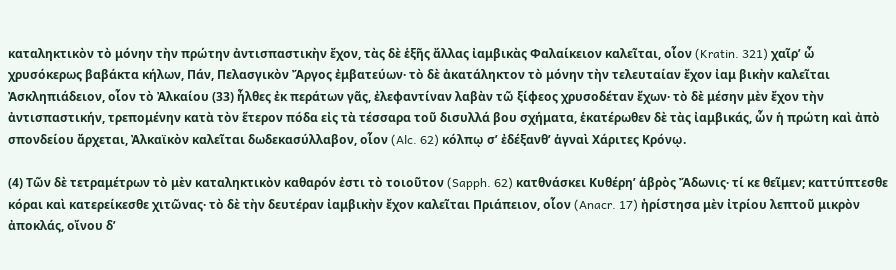καταληκτικὸν τὸ μόνην τὴν πρώτην ἀντισπαστικὴν ἔχον, τὰς δὲ ἑξῆς ἄλλας ἰαμβικὰς Φαλαίκειον καλεῖται, οἷον (Kratin. 321) χαῖρ’ ὦ χρυσόκερως βαβάκτα κήλων, Πάν, Πελασγικὸν Ἄργος ἐμβατεύων· τὸ δὲ ἀκατάληκτον τὸ μόνην τὴν τελευταίαν ἔχον ἰαμ βικὴν καλεῖται Ἀσκληπιάδειον, οἷον τὸ Ἀλκαίου (33) ἦλθες ἐκ περάτων γᾶς, ἐλεφαντίναν λαβὰν τῶ ξίφεος χρυσοδέταν ἔχων· τὸ δὲ μέσην μὲν ἔχον τὴν ἀντισπαστικήν, τρεπομένην κατὰ τὸν ἕτερον πόδα εἰς τὰ τέσσαρα τοῦ δισυλλά βου σχήματα, ἑκατέρωθεν δὲ τὰς ἰαμβικάς, ὧν ἡ πρώτη καὶ ἀπὸ σπονδείου ἄρχεται, Ἀλκαϊκὸν καλεῖται δωδεκασύλλαβον, οἷον (Alc. 62) κόλπῳ σ’ ἐδέξανθ’ ἁγναὶ Χάριτες Κρόνῳ.

(4) Τῶν δὲ τετραμέτρων τὸ μὲν καταληκτικὸν καθαρόν ἐστι τὸ τοιοῦτον (Sapph. 62) κατθνάσκει Κυθέρη’ ἁβρὸς Ἄδωνις· τί κε θεῖμεν; καττύπτεσθε κόραι καὶ κατερείκεσθε χιτῶνας· τὸ δὲ τὴν δευτέραν ἰαμβικὴν ἔχον καλεῖται Πριάπειον, οἷον (Anacr. 17) ἠρίστησα μὲν ἰτρίου λεπτοῦ μικρὸν ἀποκλάς, οἴνου δ’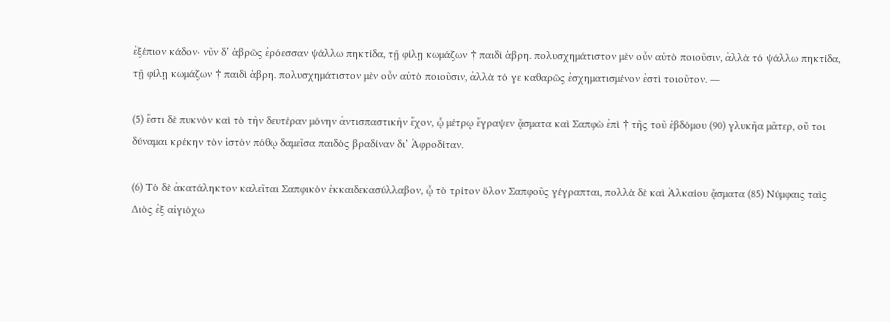ἐξέπιον κάδον· νῦν δ’ ἁβρῶς ἐρόεσσαν ψάλλω πηκτίδα, τῇ φίλῃ κωμάζων † παιδὶ ἁβρη. πολυσχημάτιστον μὲν οὖν αὐτὸ ποιοῦσιν, ἀλλὰ τό ψάλλω πηκτίδα, τῇ φίλῃ κωμάζων † παιδὶ ἁβρη. πολυσχημάτιστον μὲν οὖν αὐτὸ ποιοῦσιν, ἀλλὰ τό γε καθαρῶς ἐσχηματισμένον ἐστὶ τοιοῦτον. ―

(5) ἔστι δὲ πυκνὸν καὶ τὸ τὴν δευτέραν μόνην ἀντισπαστικὴν ἔχον, ᾧ μέτρῳ ἔγραψεν ᾄσματα καὶ Σαπφὼ ἐπὶ † τῆς τοῦ ἑβδόμου (90) γλυκῆα μᾶτερ, οὔ τοι δύναμαι κρέκην τὸν ἱστὸν πόθῳ δαμεῖσα παιδὸς βραδίναν δι’ Ἀφροδίταν.

(6) Τὸ δὲ ἀκατάληκτον καλεῖται Σαπφικὸν ἑκκαιδεκασύλλαβον, ᾧ τὸ τρίτον ὅλον Σαπφοῦς γέγραπται, πολλὰ δὲ καὶ Ἀλκαίου ᾄσματα (85) Νύμφαις ταὶς Διὸς ἐξ αἰγιόχω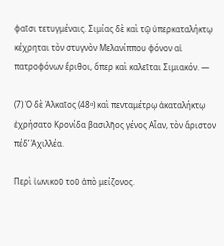φαῖσι τετυγμέναις. Σιμίας δὲ καὶ τῷ ὑπερκαταλήκτῳ κέχρηται τὸν στυγνὸν Μελανίππου φόνον αἱ πατροφόνων ἔριθοι, ὅπερ καὶ καλεῖται Σιμιακόν. ―

(7) Ὁ δὲ Ἀλκαῖος (48ᵅ) καὶ πενταμέτρῳ ἀκαταλήκτῳ ἐχρήσατο Κρονίδα βασιλῆος γένος Αἶαν, τὸν ἄριστον πέδ’ Ἀχιλλέα.

Περὶ ἰωνικοῦ τοῦ ἀπὸ μείζονος.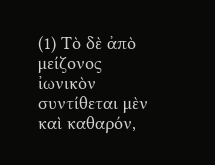(1) Τὸ δὲ ἀπὸ μείζονος ἰωνικὸν συντίθεται μὲν καὶ καθαρόν,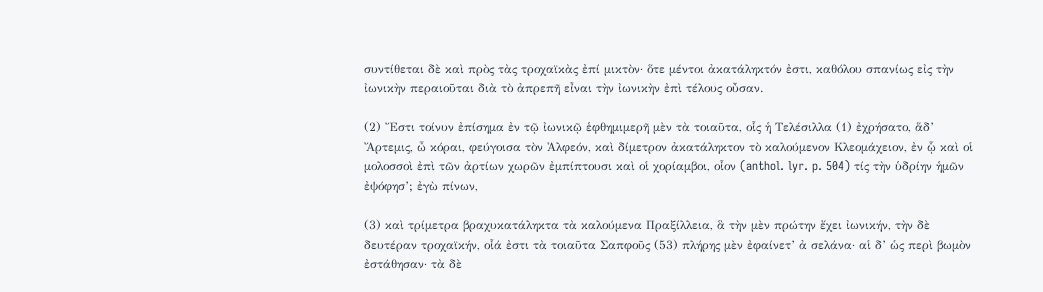συντίθεται δὲ καὶ πρὸς τὰς τροχαϊκὰς ἐπί μικτὸν· ὅτε μέντοι ἀκατάληκτόν ἐστι, καθόλου σπανίως εἰς τὴν ἰωνικὴν περαιοῦται διὰ τὸ ἀπρεπῆ εἶναι τὴν ἰωνικὴν ἐπὶ τέλους οὖσαν.

(2) Ἔστι τοίνυν ἐπίσημα ἐν τῷ ἰωνικῷ ἑφθημιμερῆ μὲν τὰ τοιαῦτα, οἷς ἡ Τελέσιλλα (1) ἐχρήσατο, ἅδ’ Ἄρτεμις, ὦ κόραι, φεύγοισα τὸν Ἀλφεόν, καὶ δίμετρον ἀκατάληκτον τὸ καλούμενον Κλεομάχειον, ἐν ᾧ καὶ οἱ μολοσσοὶ ἐπὶ τῶν ἀρτίων χωρῶν ἐμπίπτουσι καὶ οἱ χορίαμβοι, οἷον (anthol. lyr. p. 504) τίς τὴν ὑδρίην ἡμῶν ἐψόφησ’; ἐγὼ πίνων,

(3) καὶ τρίμετρα βραχυκατάληκτα τὰ καλούμενα Πραξίλλεια, ἃ τὴν μὲν πρώτην ἔχει ἰωνικήν, τὴν δὲ δευτέραν τροχαϊκήν, οἷά ἐστι τὰ τοιαῦτα Σαπφοῦς (53) πλήρης μὲν ἐφαίνετ’ ἀ σελάνα· αἱ δ’ ὡς περὶ βωμὸν ἐστάθησαν· τὰ δὲ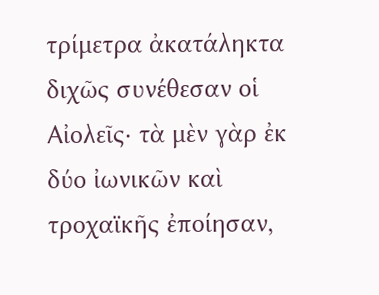τρίμετρα ἀκατάληκτα διχῶς συνέθεσαν οἱ Αἰολεῖς· τὰ μὲν γὰρ ἐκ δύο ἰωνικῶν καὶ τροχαϊκῆς ἐποίησαν,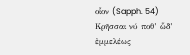οἷον (Sapph. 54) Κρῆσσαι νύ ποθ’ ὧδ’ ἐμμελέως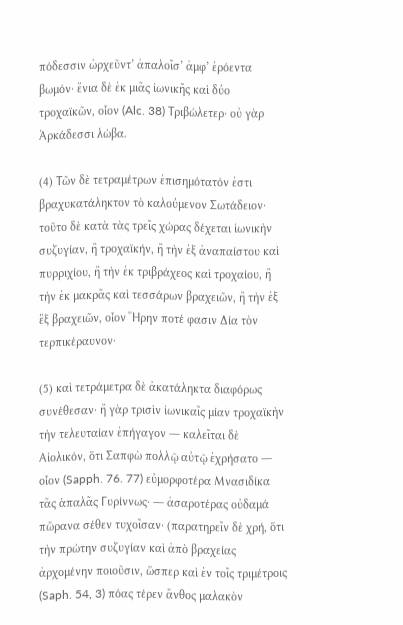πόδεσσιν ὠρχεῦντ’ ἀπαλοῖσ’ ἀμφ’ ἐρόεντα βωμόν· ἔνια δὲ ἐκ μιᾶς ἰωνικῆς καὶ δύο τροχαϊκῶν, οἷον (Alc. 38) Τριβώλετερ· οὐ γὰρ Ἀρκάδεσσι λώβα.

(4) Τῶν δὲ τετραμέτρων ἐπισημότατόν ἐστι βραχυκατάληκτον τὸ καλούμενον Σωτάδειον· τοῦτο δὲ κατὰ τὰς τρεῖς χώρας δέχεται ἰωνικὴν συζυγίαν, ἢ τροχαϊκήν, ἢ τὴν ἐξ ἀναπαίστου καὶ πυρριχίου, ἢ τὴν ἐκ τριβράχεος καὶ τροχαίου, ἢ τὴν ἐκ μακρᾶς καὶ τεσσάρων βραχειῶν, ἢ τὴν ἐξ ἕξ βραχειῶν, οἷον Ἥρην ποτέ φασιν Δία τὸν τερπικέραυνον·

(5) καὶ τετράμετρα δὲ ἀκατάληκτα διαφόρως συνέθεσαν· ἢ γὰρ τρισὶν ἰωνικαῖς μίαν τροχαϊκὴν τὴν τελευταίαν ἐπήγαγον ― καλεῖται δὲ Αἰολικόν, ὅτι Σαπφὼ πολλῷ αὐτῷ ἐχρήσατο ― οἷον (Sapph. 76. 77) εὐμορφοτέρα Μνασιδίκα τᾶς ἁπαλᾶς Γυρίννως· ― ἀσαροτέρας οὐδαμά πὤρανα σέθεν τυχοῖσαν· (παρατηρεῖν δὲ χρή, ὅτι τὴν πρώτην συζυγίαν καὶ ἀπὸ βραχείας ἀρχομένην ποιοῦσιν, ὥσπερ καὶ ἐν τοῖς τριμέτροις (Saph. 54, 3) πόας τέρεν ἄνθος μαλακὸν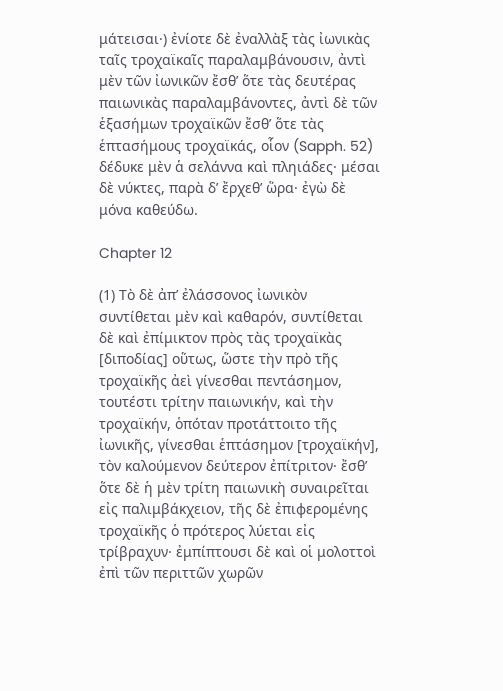μάτεισαι·) ἐνίοτε δὲ ἐναλλὰξ τὰς ἰωνικὰς ταῖς τροχαϊκαῖς παραλαμβάνουσιν, ἀντὶ μὲν τῶν ἰωνικῶν ἔσθ’ ὅτε τὰς δευτέρας παιωνικὰς παραλαμβάνοντες, ἀντὶ δὲ τῶν ἑξασήμων τροχαϊκῶν ἔσθ’ ὅτε τὰς ἑπτασήμους τροχαϊκάς, οἷον (Sapph. 52) δέδυκε μὲν ἁ σελάννα καὶ πληιάδες· μέσαι δὲ νύκτες, παρὰ δ’ ἔρχεθ’ ὥρα· ἐγὼ δὲ μόνα καθεύδω.

Chapter 12

(1) Τὸ δὲ ἀπ’ ἐλάσσονος ἰωνικὸν συντίθεται μὲν καὶ καθαρόν, συντίθεται δὲ καὶ ἐπίμικτον πρὸς τὰς τροχαϊκὰς [διποδίας] οὕτως, ὥστε τὴν πρὸ τῆς τροχαϊκῆς ἀεὶ γίνεσθαι πεντάσημον, τουτέστι τρίτην παιωνικήν, καὶ τὴν τροχαϊκήν, ὁπόταν προτάττοιτο τῆς ἰωνικῆς, γίνεσθαι ἑπτάσημον [τροχαϊκήν], τὸν καλούμενον δεύτερον ἐπίτριτον· ἔσθ’ ὅτε δὲ ἡ μὲν τρίτη παιωνικὴ συναιρεῖται εἰς παλιμβάκχειον, τῆς δὲ ἐπιφερομένης τροχαϊκῆς ὁ πρότερος λύεται εἰς τρίβραχυν· ἐμπίπτουσι δὲ καὶ οἱ μολοττοὶ ἐπὶ τῶν περιττῶν χωρῶν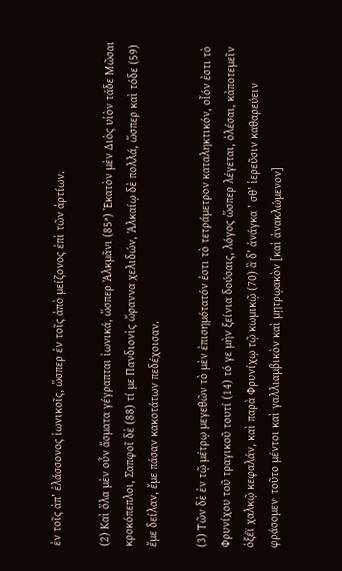ἐν τοῖς ἀπ’ ἐλάσσονος ἰωνικοῖς, ὥσπερ ἐν τοῖς ἀπὸ μείζονος ἐπὶ τῶν ἀρτίων.

(2) Καὶ ὅλα μὲν οὖν ἄσματα γέγραπται ἰωνικά, ὥσπερ Ἀλκμᾶνι (85ᵃ) Ἑκατὸν μὲν Διὸς υἱὸν τάδε Μῶσαι κροκόπεπλοι, Σαπφοῖ δὲ (88) τί με Πανδιονὶς ὤραννα χελιδών, Ἀλκαίῳ δὲ πολλά, ὥσπερ καὶ τόδε (59) ἔμε δείλαν, ἔμε πάσαν κακοτάτων πεδέχοισαν.

(3) Τῶν δὲ ἐν τῷ μέτρῳ μεγεθῶν τὸ μὲν ἐπισημότατόν ἐστι τὸ τετράμετρον καταληκτικόν, οἷόν ἐστι τὸ Φρυνίχου τοῦ τραγικοῦ τουτί (14) τό γε μὴν ξείνια δούσαις, λόγος ὥσπερ λέγεται, ὀλέσαι, κἀποτεμεῖν ὀξέϊ χαλκῷ κεφαλάν, καὶ παρὰ Φρυνίχῳ τῷ κωμικῷ (70) ἃ δ’ ἀνάγκα ’ σθ’ ἱερεῦσιν καθαρεύειν φράσομεν· τοῦτο μέντοι καὶ γαλλιαμβικὸν καὶ μῃτρῳακὸν [καὶ ἀνακλώμενον]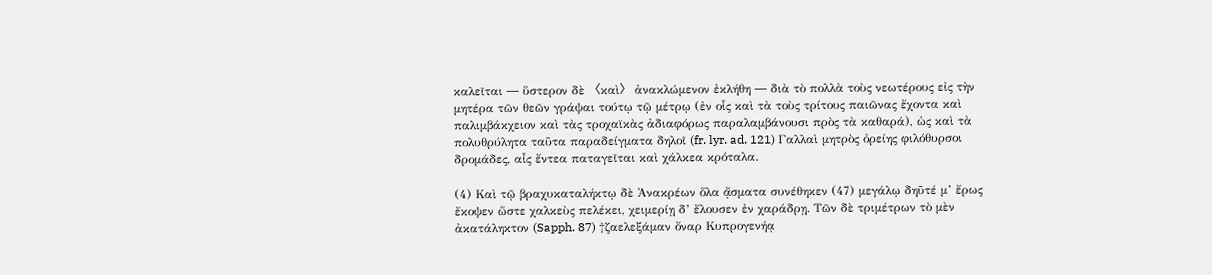καλεῖται ― ὕστερον δὲ 〈καὶ〉 ἀνακλώμενον ἐκλήθη ― διὰ τὸ πολλὰ τοὺς νεωτέρους εἰς τὴν μητέρα τῶν θεῶν γράψαι τούτῳ τῷ μέτρῳ (ἐν οἷς καὶ τὰ τοὺς τρίτους παιῶνας ἔχοντα καὶ παλιμβάκχειον καὶ τὰς τροχαϊκὰς ἀδιαφόρως παραλαμβάνουσι πρὸς τὰ καθαρά), ὡς καὶ τὰ πολυθρύλητα ταῦτα παραδείγματα δηλοῖ (fr. lyr. ad. 121) Γαλλαὶ μητρὸς ὀρείης φιλόθυρσοι δρομάδες, αἷς ἔντεα παταγεῖται καὶ χάλκεα κρόταλα.

(4) Καὶ τῷ βραχυκαταλήκτῳ δὲ Ἀνακρέων ὅλα ᾄσματα συνέθηκεν (47) μεγάλῳ δηῦτέ μ’ ἔρως ἔκοψεν ὥστε χαλκεὺς πελέκει, χειμερίῃ δ’ ἔλουσεν ἐν χαράδρῃ. Τῶν δὲ τριμέτρων τὸ μὲν ἀκατάληκτον (Sapph. 87) †ζαελεξάμαν ὄναρ Κυπρογενήᾳ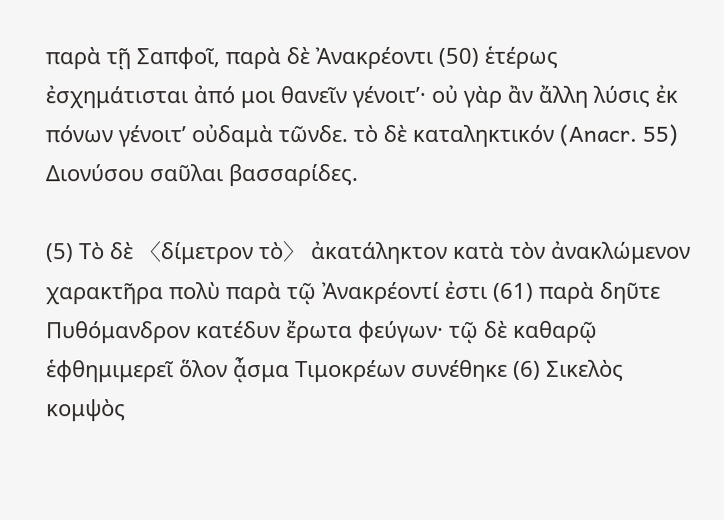παρὰ τῇ Σαπφοῖ, παρὰ δὲ Ἀνακρέοντι (50) ἑτέρως ἐσχημάτισται ἀπό μοι θανεῖν γένοιτ’· οὐ γὰρ ἂν ἄλλη λύσις ἐκ πόνων γένοιτ’ οὐδαμὰ τῶνδε. τὸ δὲ καταληκτικόν (Anacr. 55) Διονύσου σαῦλαι βασσαρίδες.

(5) Τὸ δὲ 〈δίμετρον τὸ〉 ἀκατάληκτον κατὰ τὸν ἀνακλώμενον χαρακτῆρα πολὺ παρὰ τῷ Ἀνακρέοντί ἐστι (61) παρὰ δηῦτε Πυθόμανδρον κατέδυν ἔρωτα φεύγων· τῷ δὲ καθαρῷ ἑφθημιμερεῖ ὅλον ᾆσμα Τιμοκρέων συνέθηκε (6) Σικελὸς κομψὸς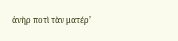ἀνὴρ ποτὶ τὰν ματέρ’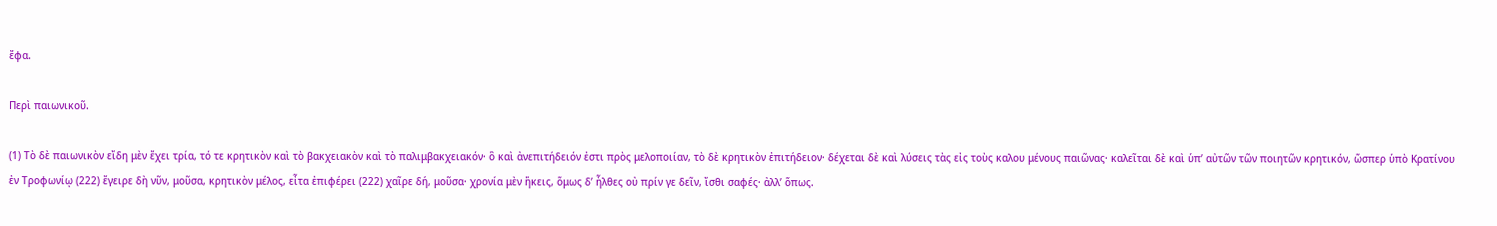ἔφα.

Περὶ παιωνικοῦ.

(1) Τὸ δὲ παιωνικὸν εἴδη μὲν ἔχει τρία, τό τε κρητικὸν καὶ τὸ βακχειακὸν καὶ τὸ παλιμβακχειακόν· ὃ καὶ ἀνεπιτήδειόν ἐστι πρὸς μελοποιίαν, τὸ δὲ κρητικὸν ἐπιτήδειον· δέχεται δὲ καὶ λύσεις τὰς εἰς τοὺς καλου μένους παιῶνας· καλεῖται δὲ καὶ ὑπ’ αὐτῶν τῶν ποιητῶν κρητικόν, ὥσπερ ὑπὸ Κρατίνου ἐν Τροφωνίῳ (222) ἔγειρε δὴ νῦν, μοῦσα, κρητικὸν μέλος, εἶτα ἐπιφέρει (222) χαῖρε δή, μοῦσα· χρονία μὲν ἥκεις, ὅμως δ’ ἦλθες οὐ πρίν γε δεῖν, ἴσθι σαφές· ἀλλ’ ὅπως.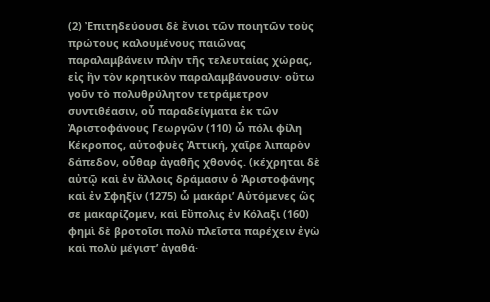(2) Ἐπιτηδεύουσι δὲ ἔνιοι τῶν ποιητῶν τοὺς πρώτους καλουμένους παιῶνας παραλαμβάνειν πλὴν τῆς τελευταίας χώρας, εἰς ἣν τὸν κρητικὸν παραλαμβάνουσιν· οὕτω γοῦν τὸ πολυθρύλητον τετράμετρον συντιθέασιν, οὗ παραδείγματα ἐκ τῶν Ἀριστοφάνους Γεωργῶν (110) ὦ πόλι φίλη Κέκροπος, αὐτοφυὲς Ἀττική, χαῖρε λιπαρὸν δάπεδον, οὖθαρ ἀγαθῆς χθονός. (κέχρηται δὲ αὐτῷ καὶ ἐν ἄλλοις δράμασιν ὁ Ἀριστοφάνης καὶ ἐν Σφηξίν (1275) ὦ μακάρι’ Αὐτόμενες ὥς σε μακαρίζομεν, καὶ Εὔπολις ἐν Κόλαξι (160) φημὶ δὲ βροτοῖσι πολὺ πλεῖστα παρέχειν ἐγὼ καὶ πολὺ μέγιστ’ ἀγαθά·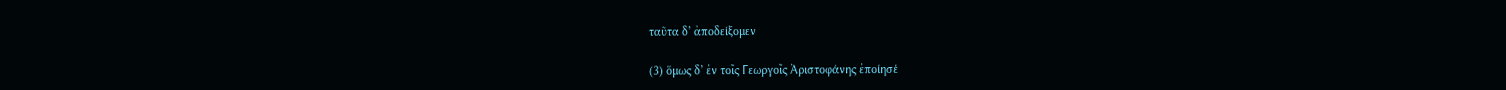ταῦτα δ’ ἀποδείξομεν

(3) ὅμως δ’ ἐν τοῖς Γεωργοῖς Ἀριστοφάνης ἐποίησέ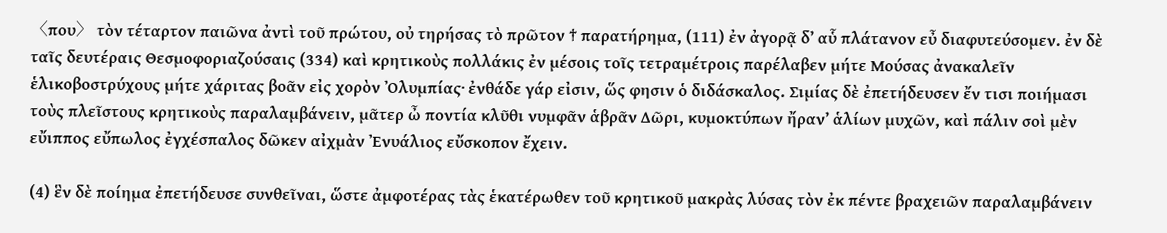〈που〉 τὸν τέταρτον παιῶνα ἀντὶ τοῦ πρώτου, οὐ τηρήσας τὸ πρῶτον † παρατήρημα, (111) ἐν ἀγορᾷ δ’ αὗ πλάτανον εὖ διαφυτεύσομεν. ἐν δὲ ταῖς δευτέραις Θεσμοφοριαζούσαις (334) καὶ κρητικοὺς πολλάκις ἐν μέσοις τοῖς τετραμέτροις παρέλαβεν μήτε Μούσας ἀνακαλεῖν ἑλικοβοστρύχους μήτε χάριτας βοᾶν εἰς χορὸν Ὀλυμπίας· ἐνθάδε γάρ εἰσιν, ὥς φησιν ὁ διδάσκαλος. Σιμίας δὲ ἐπετήδευσεν ἔν τισι ποιήμασι τοὺς πλεῖστους κρητικοὺς παραλαμβάνειν, μᾶτερ ὦ ποντία κλῦθι νυμφᾶν ἁβρᾶν Δῶρι, κυμοκτύπων ἤραν’ ἁλίων μυχῶν, καὶ πάλιν σοὶ μὲν εὔιππος εὔπωλος ἐγχέσπαλος δῶκεν αἰχμὰν Ἐνυάλιος εὔσκοπον ἔχειν.

(4) ἓν δὲ ποίημα ἐπετήδευσε συνθεῖναι, ὥστε ἀμφοτέρας τὰς ἑκατέρωθεν τοῦ κρητικοῦ μακρὰς λύσας τὸν ἐκ πέντε βραχειῶν παραλαμβάνειν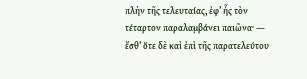πλὴν τῆς τελευταίας, ἐφ’ ἧς τὸν τέταρτον παραλαμβάνει παιῶνα· ― ἔσθ’ ὅτε δὲ καὶ ἐπὶ τῆς παρατελεύτου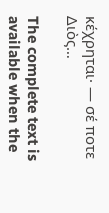κέχρηται· ― σέ ποτε Διὸς…

The complete text is available when the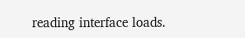reading interface loads.